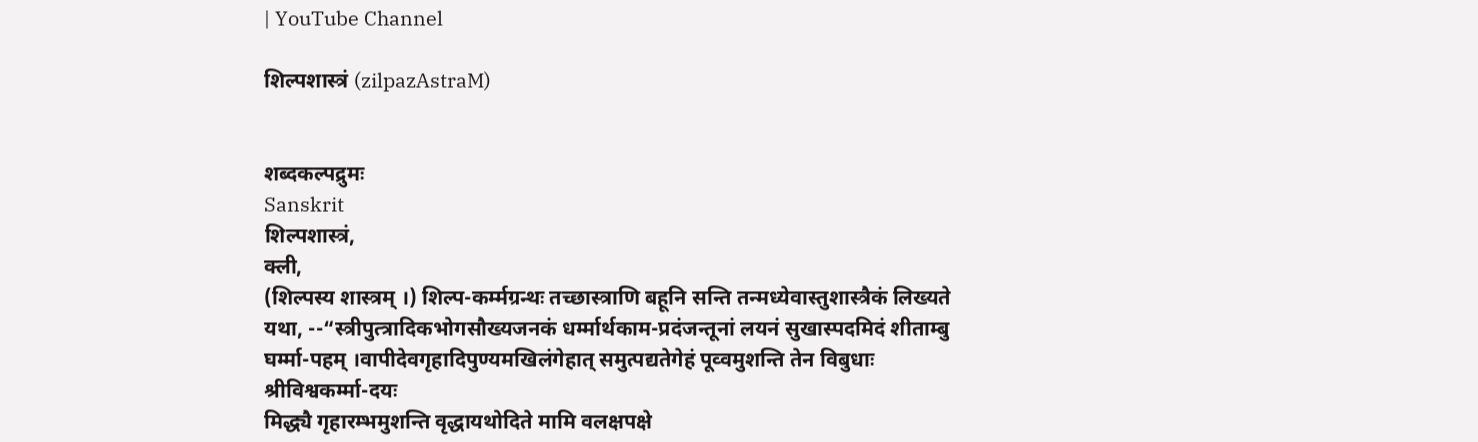| YouTube Channel

शिल्पशास्त्रं (zilpazAstraM)


शब्दकल्पद्रुमः
Sanskrit
शिल्पशास्त्रं,
क्ली,
(शिल्पस्य शास्त्रम् ।) शिल्प-कर्म्मग्रन्थः तच्छास्त्राणि बहूनि सन्ति तन्मध्येवास्तुशास्त्रैकं लिख्यते यथा, --“स्त्रीपुत्त्रादिकभोगसौख्यजनकं धर्म्मार्थकाम-प्रदंजन्तूनां लयनं सुखास्पदमिदं शीताम्बु घर्म्मा-पहम् ।वापीदेवगृहादिपुण्यमखिलंगेहात् समुत्पद्यतेगेहं पूव्वमुशन्ति तेन विबुधाः श्रीविश्वकर्म्मा-दयः
मिद्ध्यै गृहारम्भमुशन्ति वृद्धायथोदिते मामि वलक्षपक्षे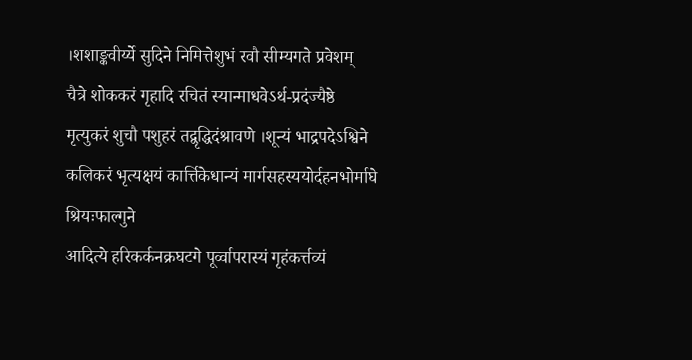।शशाङ्कवीर्य्ये सुदिने निमित्तेशुभं रवौ सीम्यगते प्रवेशम्
चैत्रे शोककरं गृहादि रचितं स्यान्माधवेऽर्थ-प्रदंज्यैष्ठे मृत्युकरं शुचौ पशुहरं तद्वृद्धिदंश्रावणे ।शून्यं भाद्रपदेऽश्विने कलिकरं भृत्यक्षयं कार्त्तिकेधान्यं मार्गसहस्ययोर्दहनभोर्माघे श्रियःफाल्गुने
आदित्ये हरिकर्कनक्रघटगे पूर्व्वापरास्यं गृहंकर्त्तव्यं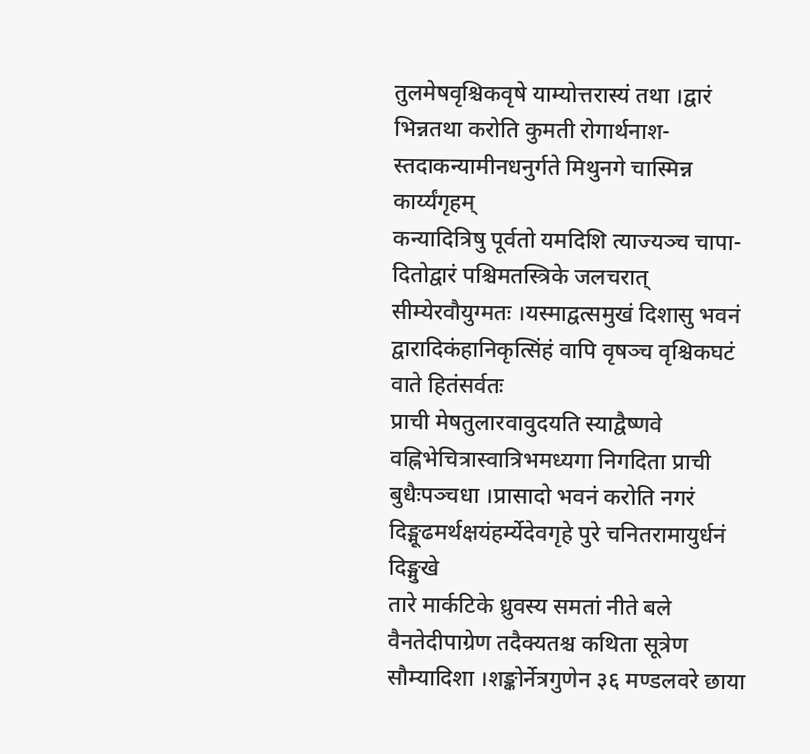तुलमेषवृश्चिकवृषे याम्योत्तरास्यं तथा ।द्वारं भिन्नतथा करोति कुमती रोगार्थनाश-स्तदाकन्यामीनधनुर्गते मिथुनगे चास्मिन्न कार्य्यंगृहम्
कन्यादित्रिषु पूर्वतो यमदिशि त्याज्यञ्च चापा-दितोद्वारं पश्चिमतस्त्रिके जलचरात् सीम्येरवौयुग्मतः ।यस्माद्वत्समुखं दिशासु भवनं द्वारादिकंहानिकृत्सिंहं वापि वृषञ्च वृश्चिकघटं वाते हितंसर्वतः
प्राची मेषतुलारवावुदयति स्याद्वैष्णवे वह्निभेचित्रास्वात्रिभमध्यगा निगदिता प्राची बुधैःपञ्चधा ।प्रासादो भवनं करोति नगरं दिङ्मूढमर्थक्षयंहर्म्येदेवगृहे पुरे चनितरामायुर्धनं दिङ्मुखे
तारे मार्कटिके ध्रुवस्य समतां नीते बले वैनतेदीपाग्रेण तदैक्यतश्च कथिता सूत्रेण सौम्यादिशा ।शङ्कोर्नेत्रगुणेन ३६ मण्डलवरे छाया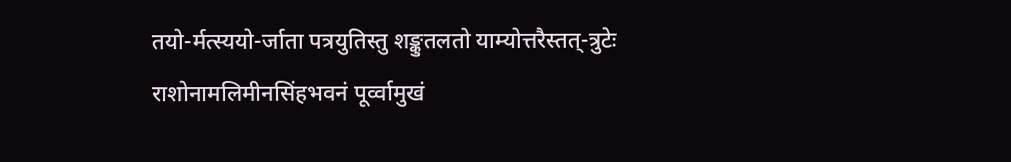तयो-र्मत्स्ययो-र्जाता पत्रयुतिस्तु शङ्कुतलतो याम्योत्तरैस्तत्-त्रुटेः
राशोनामलिमीनसिंहभवनं पूर्व्वामुखं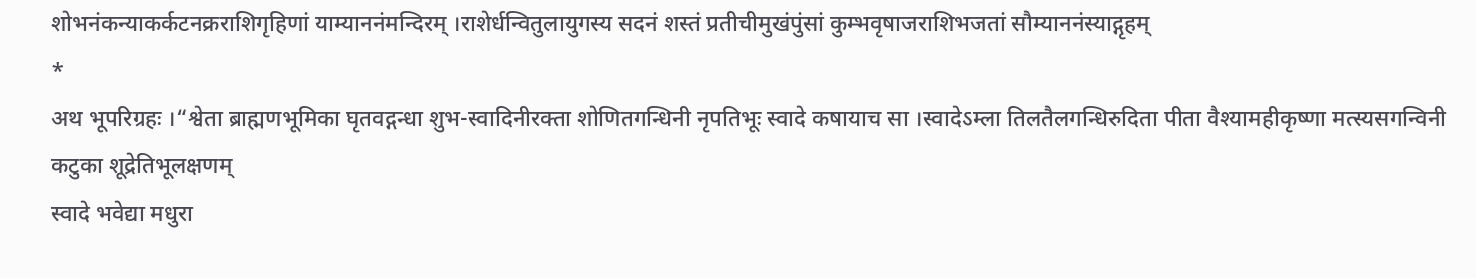शोभनंकन्याकर्कटनक्रराशिगृहिणां याम्याननंमन्दिरम् ।राशेर्धन्वितुलायुगस्य सदनं शस्तं प्रतीचीमुखंपुंसां कुम्भवृषाजराशिभजतां सौम्याननंस्याद्गृहम्
*
अथ भूपरिग्रहः ।“श्वेता ब्राह्मणभूमिका घृतवद्गन्धा शुभ-स्वादिनीरक्ता शोणितगन्धिनी नृपतिभूः स्वादे कषायाच सा ।स्वादेऽम्ला तिलतैलगन्धिरुदिता पीता वैश्यामहीकृष्णा मत्स्यसगन्विनी कटुका शूद्रेतिभूलक्षणम्
स्वादे भवेद्या मधुरा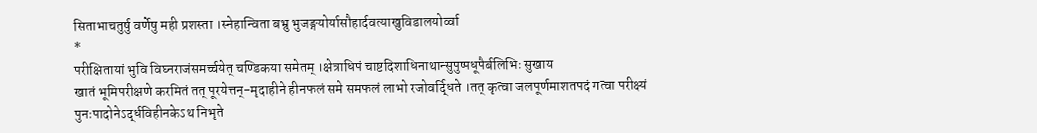सिताभाचतुर्षु वर्णेषु मही प्रशस्ता ।स्नेहान्विता बभ्रु भुजङ्गयोर्यासौहार्दवत्याखुविडालयोर्व्वा
*
परीक्षितायां भुवि विघ्नराजंसमर्च्चयेत् चण्डिकया समेतम् ।क्षेत्राधिपं चाष्टदिशाधिनाथान्सुपुष्पधूपैर्बलिभिः सुखाय
खातं भूमिपरीक्षणे करमितं तत् पूरयेत्तन्-मृदाहीने हीनफलं समे समफलं लाभो रजोवर्द्धिते ।तत् कृत्वा जलपूर्णमाशतपदं गत्वा परीक्ष्यं पुनःपादोनेऽर्द्धविहीनकेऽथ निभृते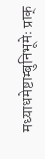मध्याधमेष्टाम्बुनिभूमेः प्राक्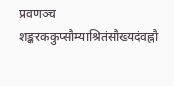प्रवणञ्च शङ्करककुप्सौम्याश्रितंसौख्यदंवह्नौ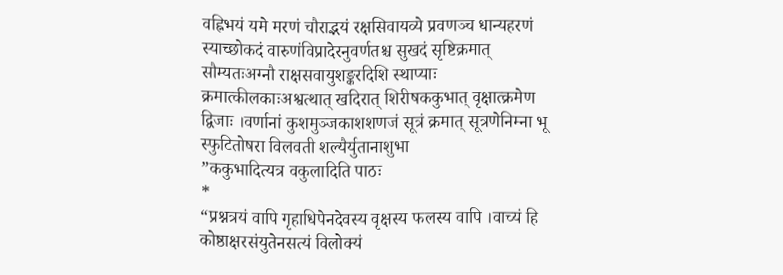वह्निभयं यमे मरणं चौराद्भयं रक्षसिवायव्ये प्रवणञ्च धान्यहरणं स्याच्छोकदं वारुणंविप्रादेरनुवर्णतश्च सुखदं सृष्टिक्रमात् सौम्यतःअग्नौ राक्षसवायुशङ्करदिशि स्थाप्याः क्रमात्कीलकाःअश्वत्थात् खदिरात् शिरीषककुभात् वृक्षात्क्रमेण द्विजाः ।वर्णानां कुशमुञ्जकाशशणजं सूत्रं क्रमात् सूत्रणेनिम्ना भू स्फुटितोषरा विलवती शल्यैर्युतानाशुभा
”ककुभादित्यत्र वकुलादिति पाठः
*
“प्रश्नत्रयं वापि गृहाधिपेनदेवस्य वृक्षस्य फलस्य वापि ।वाच्यं हि कोष्ठाक्षरसंयुतेनसत्यं विलोक्यं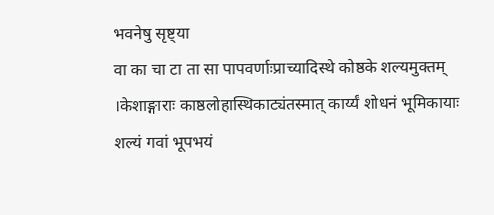भवनेषु सृष्ट्या
वा का चा टा ता सा पापवर्णाःप्राच्यादिस्थे कोष्ठके शल्यमुक्तम् ।केशाङ्गाराः काष्ठलोहास्थिकाट्यंतस्मात् कार्य्यं शोधनं भूमिकायाः
शल्यं गवां भूपभयं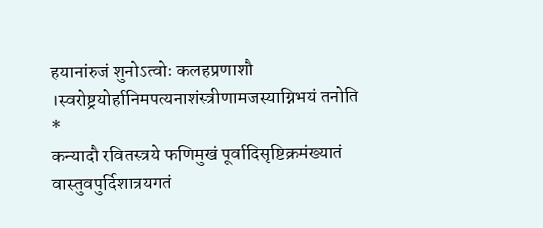हयानांरुजं शुनोऽत्वोः कलहप्रणाशौ ।स्वरोष्ट्रयोर्हानिमपत्यनाशंस्त्रीणामजस्याग्निभयं तनोति
*
कन्यादौ रवितस्त्रये फणिमुखं पूर्वादिसृष्टिक्रमंख्यातं वास्तुवपुर्दिशात्रयगतं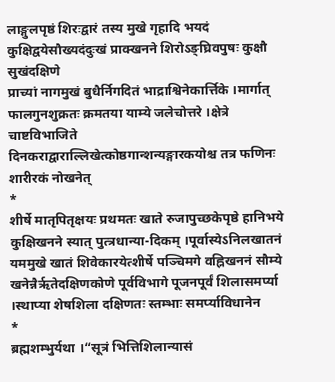लाङ्गुलपृष्ठं शिरःद्वारं तस्य मुखे गृहादि भयदं कुक्षिद्वयेसौख्यदंदुःखं प्राक्खनने शिरोऽङ्घ्रिवपुषः कुक्षौ सुखंदक्षिणे
प्राच्यां नागमुखं बुधैर्निगदितं भाद्राश्विनेकार्त्तिके ।मार्गात् फालगुनशुक्रतः क्रमतया याम्ये जलेचोत्तरे ।क्षेत्रे चाष्टविभाजिते दिनकराद्वाराल्लिखेत्कोष्ठगान्शन्यङ्गारकयोश्च तत्र फणिनः शारीरकं नोखनेत्
*
शीर्षे मातृपितृक्षयः प्रथमतः खाते रुजापुच्छकेपृष्ठे हानिभये कुक्षिखनने स्यात् पुत्त्रधान्या-दिकम् ।पूर्वास्येऽनिलखातनं यममुखे खातं शिवेकारयेत्शीर्षे पञ्चिमगे वह्निखननं सौम्ये खनेन्नैरृतेदक्षिणकोणे पूर्वविभागे पूजनपूर्वं शिलासमर्प्या ।स्थाप्या शेषशिला दक्षिणतः स्तम्भाः समर्प्याविधानेन
*
ब्रह्मशम्भुर्यथा ।“सूत्रं भित्तिशिलान्यासं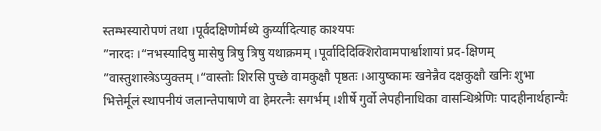स्तम्भस्यारोपणं तथा ।पूर्वदक्षिणोर्मध्ये कुर्य्यादित्याह काश्यपः
”नारदः ।“नभस्यादिषु मासेषु त्रिषु त्रिषु यथाक्रमम् ।पूर्वादिदिक्शिरोवामपार्श्वाशायां प्रद-क्षिणम्
”वास्तुशास्त्रेऽप्युक्तम् ।“वास्तोः शिरसि पुच्छे वामकुक्षौ पृष्ठतः ।आयुष्कामः खनेन्नैव दक्षकुक्षौ खनिः शुभा
भित्तेर्मूलं स्थापनीयं जलान्तेपाषाणे वा हेमरत्नैः सगर्भम् ।शीर्षे गुर्वो लेपहीनाधिका वासन्धिश्रेणिः पादहीनार्थहान्यैः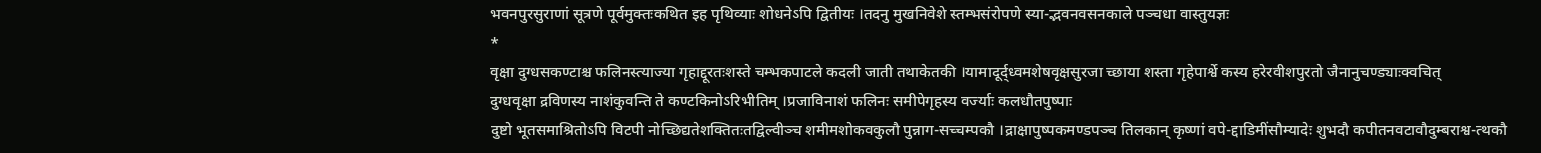भवनपुरसुराणां सूत्रणे पूर्वमुक्तःकथित इह पृथिव्याः शोधनेऽपि द्वितीयः ।तदनु मुखनिवेशे स्तम्भसंरोपणे स्या-द्भवनवसनकाले पञ्चधा वास्तुयज्ञः
*
वृक्षा दुग्धसकण्टाश्च फलिनस्त्याज्या गृहाद्दूरतःशस्ते चम्भकपाटले कदली जाती तथाकेतकी ।यामादूर्द्ध्वमशेषवृक्षसुरजा च्छाया शस्ता गृहेपार्श्वे कस्य हरेरवीशपुरतो जैनानुचण्ड्याःक्वचित्
दुग्धवृक्षा द्रविणस्य नाशंकुवन्ति ते कण्टकिनोऽरिभीतिम् ।प्रजाविनाशं फलिनः समीपेगृहस्य वर्ज्याः कलधौतपुष्पाः
दुष्टो भूतसमाश्रितोऽपि विटपी नोच्छिद्यतेशक्तितःतद्विल्वीञ्च शमीमशोकवकुलौ पुन्नाग-सच्चम्पकौ ।द्राक्षापुष्पकमण्डपञ्च तिलकान् कृष्णां वपे-द्दाडिमींसौम्यादेः शुभदौ कपीतनवटावौदुम्बराश्व-त्थकौ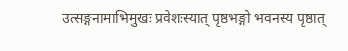उत्सङ्गनामाभिमुखः प्रवेशःस्यात् पृष्ठभङ्गो भवनस्य पृष्ठात्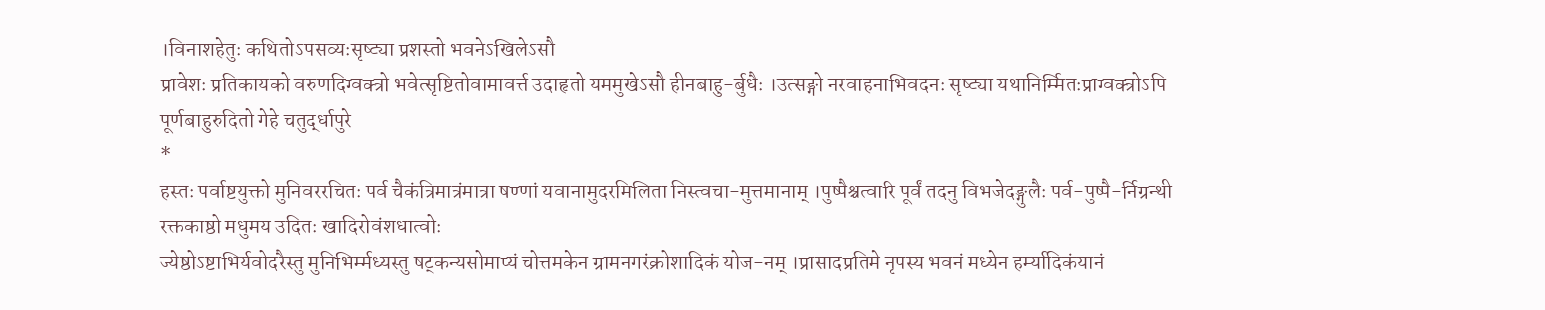।विनाशहेतुः कथितोऽपसव्यःसृष्ट्या प्रशस्तो भवनेऽखिलेऽसौ
प्रावेशः प्रतिकायको वरुणदिग्वक्त्रो भवेत्सृष्टितोवामावर्त्त उदाहृतो यममुखेऽसौ हीनबाहु-र्बुधैः ।उत्सङ्गो नरवाहनाभिवदनः सृष्ट्या यथानिर्म्मितःप्राग्वक्त्रोऽपि पूर्णबाहुरुदितो गेहे चतुर्द्धापुरे
*
हस्तः पर्वाष्टयुक्तो मुनिवररचितः पर्व चैकंत्रिमात्रंमात्रा षण्णां यवानामुदरमिलिता निस्त्वचा-मुत्तमानाम् ।पुष्पैश्चत्वारि पूर्वं तदनु विभजेदङ्गुलैः पर्व-पुष्पै-र्निग्रन्थी रक्तकाष्ठो मधुमय उदितः खादिरोवंशधात्वोः
ज्येष्ठोऽष्टाभिर्यवोदरैस्तु मुनिभिर्म्मध्यस्तु षट्कन्यसोमाप्यं चोत्तमकेन ग्रामनगरंक्रोशादिकं योज-नम् ।प्रासादप्रतिमे नृपस्य भवनं मध्येन हर्म्यादिकंयानं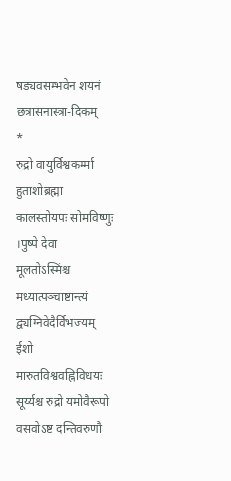षड्यवसम्भवेन शयनं छत्रासनास्त्रा-दिकम्
*
रुद्रो वायुर्विश्वकर्म्मा हुताशोब्रह्मा कालस्तोयपः सोमविष्णुः ।पुष्पे देवा मूलतोऽस्मिंश्च मध्यात्पञ्चाष्टान्त्यं द्व्यग्निवेदैर्विभज्यम्
ईशो मारुतविश्ववह्निविधयः सूर्य्यश्च रुद्रो यमोवैरूपो वसवोऽष्ट दन्तिवरुणौ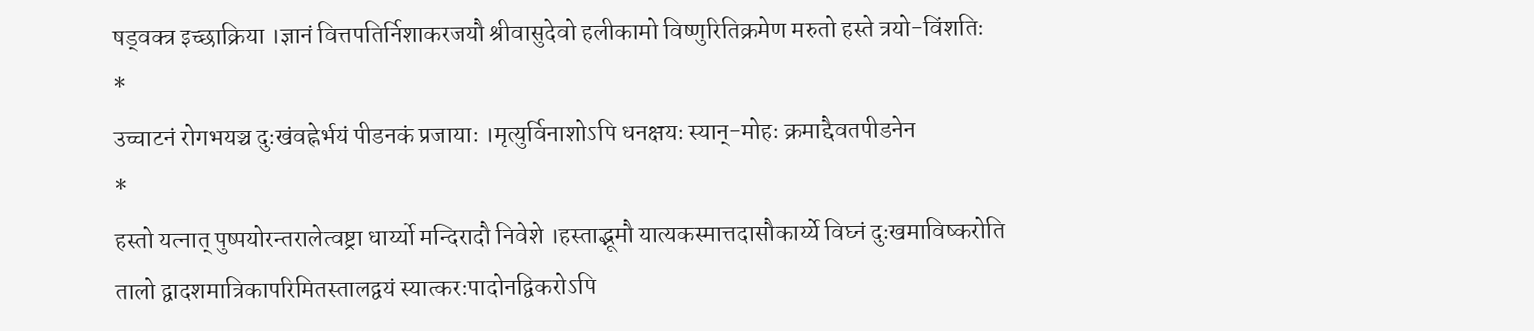षड्वक्त्र इच्छाक्रिया ।ज्ञानं वित्तपतिर्निशाकरजयौ श्रीवासुदेवो हलीकामो विष्णुरितिक्रमेण मरुतो हस्ते त्रयो-विंशतिः
*
उच्चाटनं रोगभयञ्च दुःखंवह्नेर्भयं पीडनकं प्रजायाः ।मृत्युर्विनाशोऽपि धनक्षयः स्यान्-मोहः क्रमाद्दैवतपीडनेन
*
हस्तो यत्नात् पुष्पयोरन्तरालेत्वष्ट्रा धार्य्यो मन्दिरादौ निवेशे ।हस्ताद्भूमौ यात्यकस्मात्तदासौकार्य्ये विघ्नं दुःखमाविष्करोति
तालो द्वादशमात्रिकापरिमितस्तालद्वयं स्यात्करःपादोनद्विकरोऽपि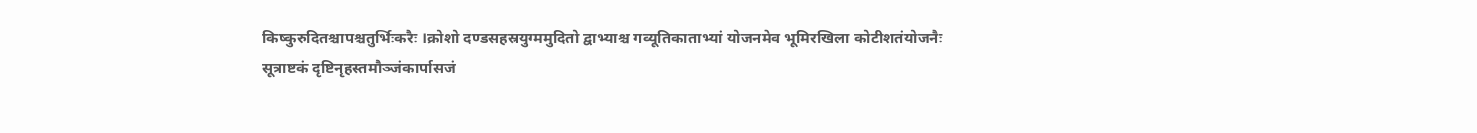किष्कुरुदितश्चापश्चतुर्भिःकरैः ।क्रोशो दण्डसहस्रयुग्ममुदितो द्वाभ्याश्च गव्यूतिकाताभ्यां योजनमेव भूमिरखिला कोटीशतंयोजनैः
सूत्राष्टकं दृष्टिनृहस्तमौञ्जंकार्पासजं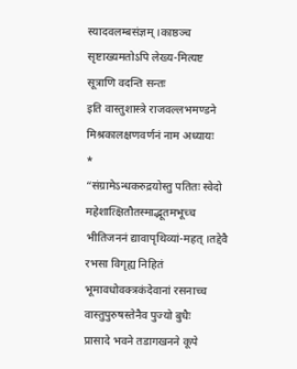स्यादवलम्बसंज्ञम् ।काष्ठञ्च सृष्टाख्यमतोऽपि लेख्य-मित्यष्ट सूत्राणि वदन्ति सन्तः
इति वास्तुशास्त्रे राजवल्लभमण्डने मिश्रकालक्षणवर्णनं नाम अध्यायः
*
“संग्रामेऽन्धकरुद्रयोस्तु पतितः स्वेदो महेशात्क्षितौतस्माद्भूतमभूच्च भीतिजननं द्यावापृथिव्यां-महत् ।तद्देवै रभसा विगृह्य निहितं भूमावधोवक्त्रकंदेवानां रसनाच्च वास्तुपुरुषस्तेनैव पुज्यो बुधैः
प्रासादे भवने तडागखनने कूपे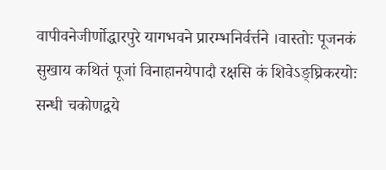वापीवनेजीर्णोद्धारपुरे यागभवने प्रारम्भनिर्वर्त्तने ।वास्तोः पूजनकं सुखाय कथितं पूजां विनाहानयेपादौ रक्षसि कं शिवेऽङ्घ्रिकरयोः सन्धी चकोणद्वये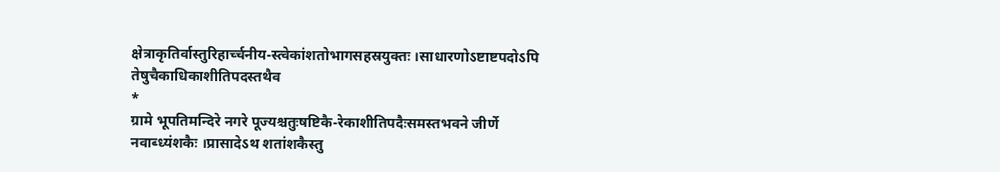क्षेत्राकृतिर्वास्तुरिहार्च्चनीय-स्त्वेकांशतोभागसहस्रयुक्तः ।साधारणोऽष्टाष्टपदोऽपि तेषुचैकाधिकाशीतिपदस्तथैव
*
ग्रामे भूपतिमन्दिरे नगरे पूज्यश्चतुःषष्टिकै-रेकाशीतिपदैःसमस्तभवने जीर्णे नवाब्ध्यंशकैः ।प्रासादेऽथ शतांशकैस्तु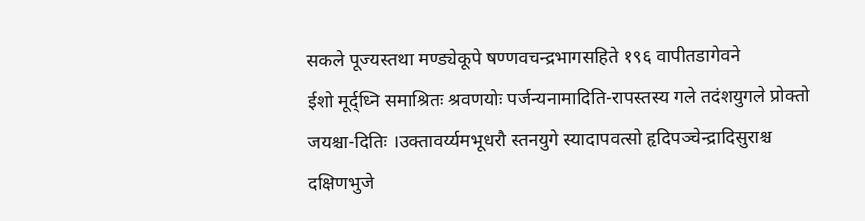सकले पूज्यस्तथा मण्ड्येकूपे षण्णवचन्द्रभागसहिते १९६ वापीतडागेवने
ईशो मूर्द्ध्नि समाश्रितः श्रवणयोः पर्जन्यनामादिति-रापस्तस्य गले तदंशयुगले प्रोक्तो जयश्चा-दितिः ।उक्तावर्य्यमभूधरौ स्तनयुगे स्यादापवत्सो हृदिपञ्चेन्द्रादिसुराश्च दक्षिणभुजे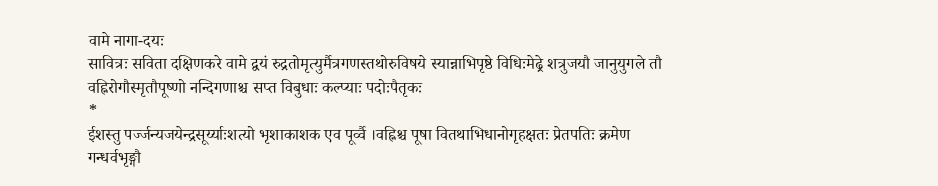वामे नागा-दयः
सावित्रः सविता दक्षिणकरे वामे द्वयं रुद्रतोमृत्युर्मैत्रगणस्तथोरुविषये स्यान्नाभिपृष्ठे विधिःमेढ्रे शत्रुजयौ जानुयुगले तौ वह्निरोगौस्मृतौपूष्णो नन्दिगणाश्च सप्त विबुधाः कल्प्याः पदोःपैतृकः
*
ईशस्तु पर्ज्जन्यजयेन्द्रसूर्य्याःशत्यो भृशाकाशक एव पूर्व्वै ।वह्निश्च पूषा वितथाभिधानोगृहक्षतः प्रेतपतिः क्रमेण
गन्धर्वभृङ्गौ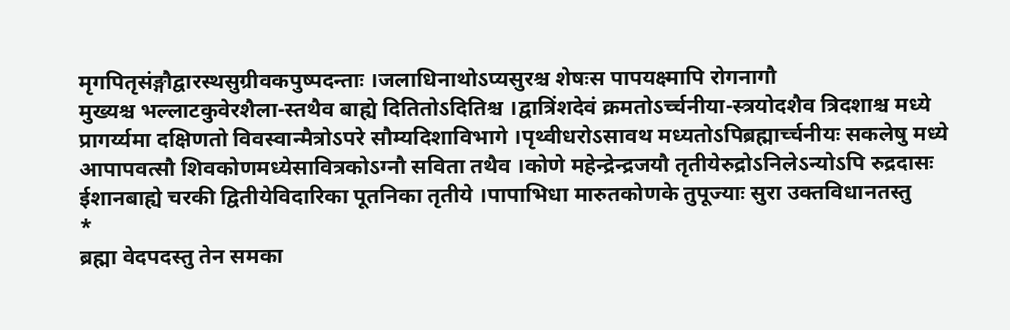मृगपितृसंङ्गौद्वारस्थसुग्रीवकपुष्पदन्ताः ।जलाधिनाथोऽप्यसुरश्च शेषःस पापयक्ष्मापि रोगनागौ
मुख्यश्च भल्लाटकुवेरशैला-स्तथैव बाह्ये दितितोऽदितिश्च ।द्वात्रिंशदेवं क्रमतोऽर्च्चनीया-स्त्रयोदशैव त्रिदशाश्च मध्ये
प्रागर्य्यमा दक्षिणतो विवस्वान्मैत्रोऽपरे सौम्यदिशाविभागे ।पृथ्वीधरोऽसावथ मध्यतोऽपिब्रह्मार्च्चनीयः सकलेषु मध्ये
आपापवत्सौ शिवकोणमध्येसावित्रकोऽग्नौ सविता तथैव ।कोणे महेन्द्रेन्द्रजयौ तृतीयेरुद्रोऽनिलेऽन्योऽपि रुद्रदासः
ईशानबाह्ये चरकी द्वितीयेविदारिका पूतनिका तृतीये ।पापाभिधा मारुतकोणके तुपूज्याः सुरा उक्तविधानतस्तु
*
ब्रह्मा वेदपदस्तु तेन समका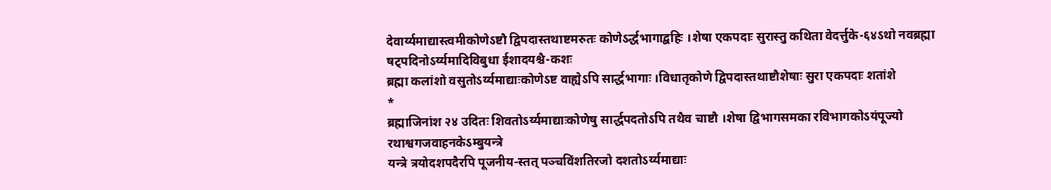देवार्य्यमाद्यास्त्वमीकोणेऽष्टौ द्विपदास्तथाष्टमरुतः कोणेऽर्द्धभागाद्बहिः ।शेषा एकपदाः सुरास्तु कथिता वेदर्त्तुके-६४ऽथो नवब्रह्मा षट्पदिनोऽर्य्यमादिविबुधा ईशादयश्चै-कशः
ब्रह्मा कलांशो वसुतोऽर्य्यमाद्याःकोणेऽष्ट वाह्येऽपि सार्द्धभागाः ।विधातृकोणे द्विपदास्तथाष्टौशेषाः सुरा एकपदाः शतांशे
*
ब्रह्माजिनांश २४ उदितः शिवतोऽर्य्यमाद्याःकोणेषु सार्द्धपदतोऽपि तथैव चाष्टौ ।शेषा द्विभागसमका रविभागकोऽयंपूज्यो रथाश्वगजवाहनकेऽम्बुयन्त्रे
यन्त्रे त्रयोदशपदैरपि पूजनीय-स्तत् पञ्चविंशतिरजो दशतोऽर्य्यमाद्याः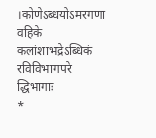।कोणेऽब्धयोऽमरगणा वहिके कलांशाभद्रेऽब्धिकं रविविभागपरे द्धिभागाः
*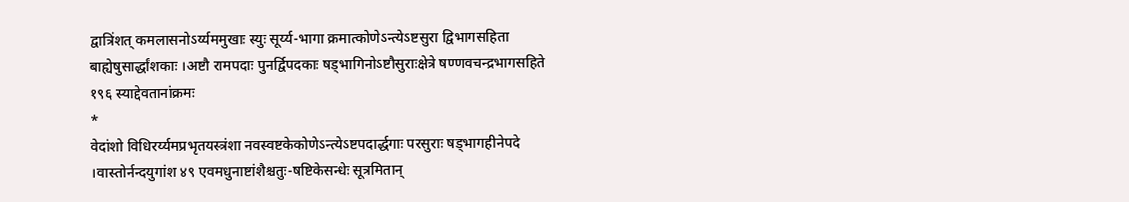द्वात्रिंशत् कमलासनोऽर्य्यममुखाः स्युः सूर्य्य-भागा क्रमात्कोणेऽन्त्येऽष्टसुरा द्विभागसहिता बाह्येषुसार्द्धांशकाः ।अष्टौ रामपदाः पुनर्द्विपदकाः षड्भागिनोऽष्टौसुराःक्षेत्रे षण्णवचन्द्रभागसहिते १९६ स्याद्देवतानांक्रमः
*
वेदांशो विधिरर्य्यमप्रभृतयस्त्रंशा नवस्वष्टकेकोणेऽन्त्येऽष्टपदार्द्धगाः परसुराः षड्भागहीनेपदे ।वास्तोर्नन्दयुगांश ४९ एवमधुनाष्टांशैश्चतुः-षष्टिकेसन्धेः सूत्रमितान्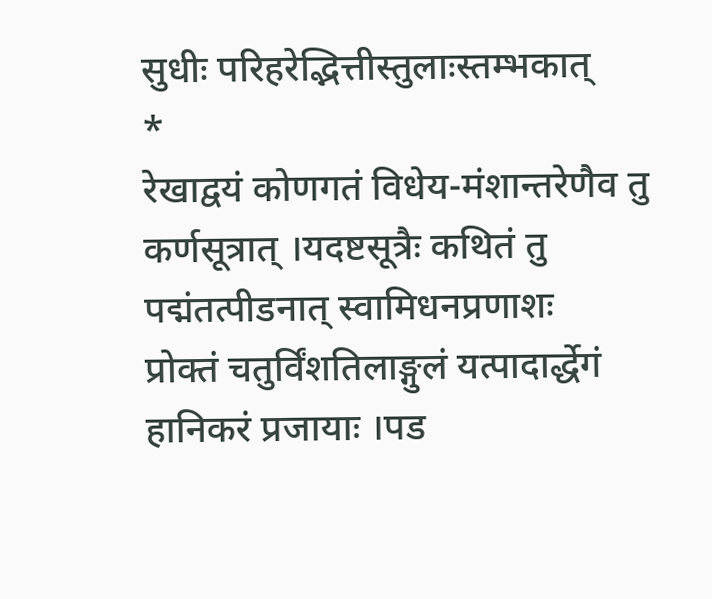सुधीः परिहरेद्भित्तीस्तुलाःस्तम्भकात्
*
रेखाद्वयं कोणगतं विधेय-मंशान्तरेणैव तु कर्णसूत्रात् ।यदष्टसूत्रैः कथितं तु पद्मंतत्पीडनात् स्वामिधनप्रणाशः
प्रोक्तं चतुर्विंशतिलाङ्गुलं यत्पादार्द्धेगं हानिकरं प्रजायाः ।पड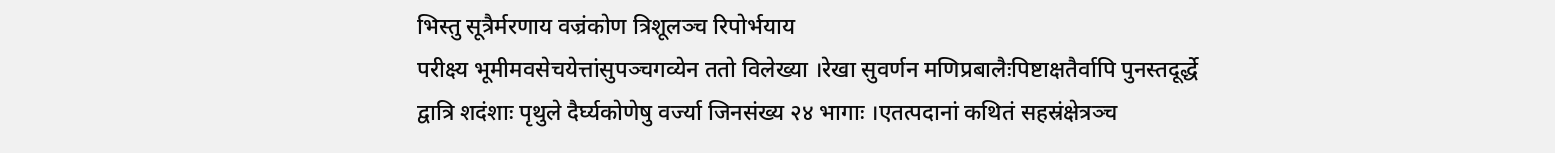भिस्तु सूत्रैर्मरणाय वज्रंकोण त्रिशूलञ्च रिपोर्भयाय
परीक्ष्य भूमीमवसेचयेत्तांसुपञ्चगव्येन ततो विलेख्या ।रेखा सुवर्णन मणिप्रबालैःपिष्टाक्षतैर्वापि पुनस्तदूर्द्धे
द्वात्रि शदंशाः पृथुले दैर्घ्यकोणेषु वर्ज्या जिनसंख्य २४ भागाः ।एतत्पदानां कथितं सहस्रंक्षेत्रञ्च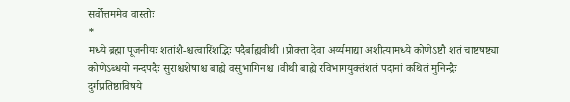सर्वोत्तममेव वास्तोः
*
मध्ये ब्रह्मा पूजनीयः शतांशै-श्चत्वारिंशद्भिः पदैर्बाह्यवीथी ।प्रोक्ता देवा अर्य्यमाद्या अशीत्यामध्ये कोणेऽष्टौ शतं चाष्टषष्ट्या
कोणेऽब्धयो नन्दपदैः सुराश्चशेषाश्च बाह्ये वसुभागिनश्च ।वीथी बाह्ये रविभागयुक्तंशतं पदानां कथितं मुनिन्द्रैः
दुर्गप्रतिष्ठाविषये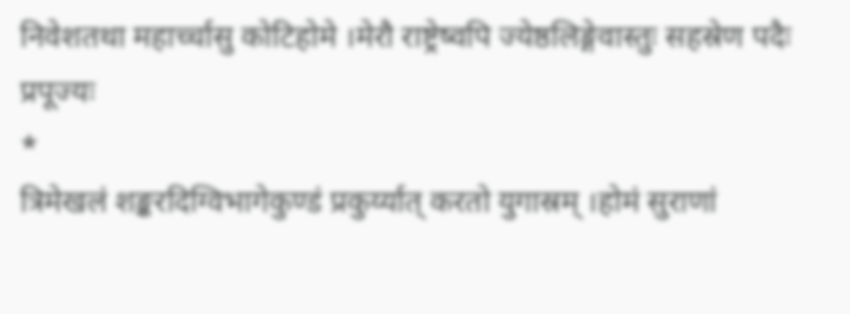निवेशतथा महार्च्चासु कोटिहोमे ।मेरौ राष्ट्रेष्वपि ज्येष्ठलिङ्गेवास्तुः सहस्रेण पदैः प्रपूज्यः
*
त्रिमेखलं शङ्करदिग्विभागेकुण्डं प्रकुर्य्यात् करतो युगास्रम् ।होमं सुराणां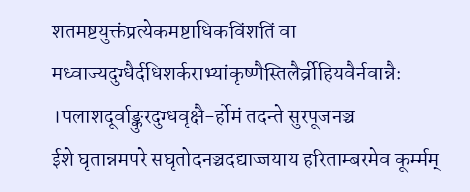शतमष्टयुक्तंप्रत्येकमष्टाधिकविंशतिं वा
मध्वाज्यदुग्धैर्दधिशर्कराभ्यांकृष्णैस्तिलैर्व्रीहियवैर्नवान्नैः ।पलाशदूर्वाङ्कुरदुग्धवृक्षै-र्होमं तदन्ते सुरपूजनञ्च
ईशे घृतान्नमपरे सघृतोदनञ्चदद्याज्जयाय हरिताम्बरमेव कूर्म्मम्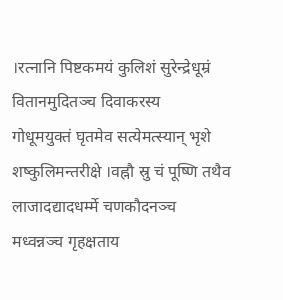।रत्नानि पिष्टकमयं कुलिशं सुरेन्द्रेधूम्रं वितानमुदितञ्च दिवाकरस्य
गोधूमयुक्तं घृतमेव सत्येमत्स्यान् भृशे शष्कुलिमन्तरीक्षे ।वह्नौ स्रु चं पूष्णि तथैव लाजादद्यादधर्म्मे चणकौदनञ्च
मध्वन्नञ्च गृहक्षताय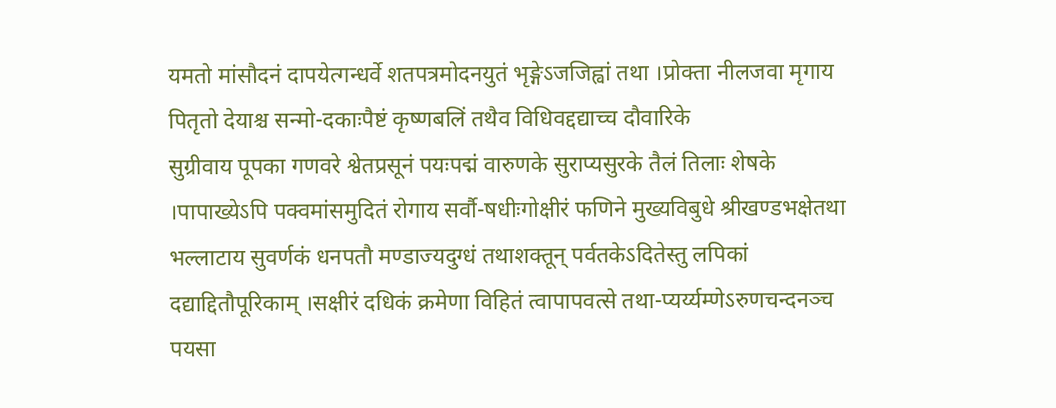यमतो मांसौदनं दापयेत्गन्धर्वे शतपत्रमोदनयुतं भृङ्गेऽजजिह्वां तथा ।प्रोक्ता नीलजवा मृगाय पितृतो देयाश्च सन्मो-दकाःपैष्टं कृष्णबलिं तथैव विधिवद्दद्याच्च दौवारिके
सुग्रीवाय पूपका गणवरे श्वेतप्रसूनं पयःपद्मं वारुणके सुराप्यसुरके तैलं तिलाः शेषके ।पापाख्येऽपि पक्वमांसमुदितं रोगाय सर्वौ-षधीःगोक्षीरं फणिने मुख्यविबुधे श्रीखण्डभक्षेतथा
भल्लाटाय सुवर्णकं धनपतौ मण्डाज्यदुग्धं तथाशक्तून् पर्वतकेऽदितेस्तु लपिकां दद्याद्दितौपूरिकाम् ।सक्षीरं दधिकं क्रमेणा विहितं त्वापापवत्से तथा-प्यर्य्यम्णेऽरुणचन्दनञ्च पयसा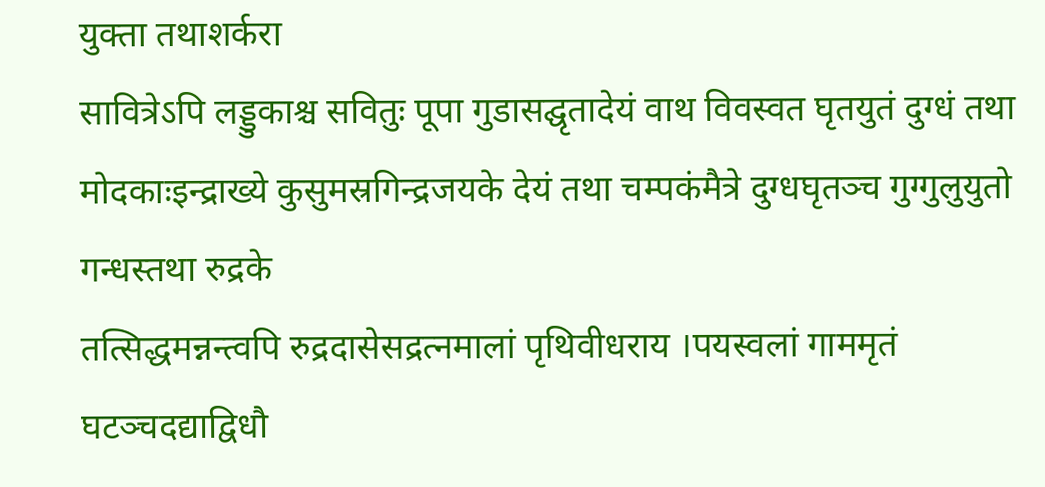युक्ता तथाशर्करा
सावित्रेऽपि लड्डुकाश्च सवितुः पूपा गुडासद्घृतादेयं वाथ विवस्वत घृतयुतं दुग्धं तथा मोदकाःइन्द्राख्ये कुसुमस्रगिन्द्रजयके देयं तथा चम्पकंमैत्रे दुग्धघृतञ्च गुग्गुलुयुतो गन्धस्तथा रुद्रके
तत्सिद्धमन्नन्त्वपि रुद्रदासेसद्रत्नमालां पृथिवीधराय ।पयस्वलां गाममृतं घटञ्चदद्याद्विधौ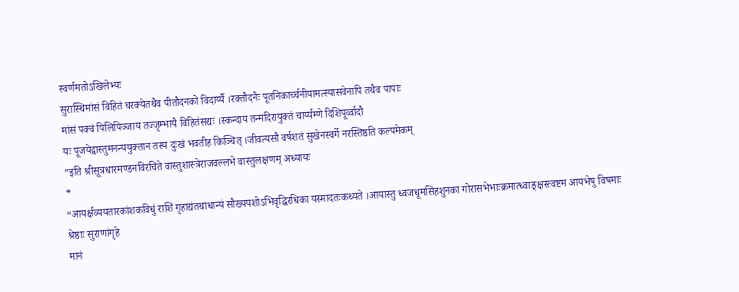स्वर्णमतोऽखिलेभ्यः
सुरास्थिमांसं विहितं चरक्येतथैव पीतौदनको विदार्य्यै ।रक्तौदनैः पूतनिकार्च्चनीयामत्स्यासवेनापि तथैव पापाः
मांसं पक्वं पिलिपिञ्जाय तज्जृम्भायै विहितंसद्यः ।स्कन्दाय तन्मदिरायुक्तं चार्य्यम्णे दिशिपूर्व्वादौ
यः पूजयेद्वास्तुमनन्ययुक्तान तस्य दुःखं भवतीह किञ्चित् ।जीवत्यसौ वर्षशतं सुखेनस्वर्गे नरस्तिष्ठति कल्पमेकम्
”इति श्रीसूत्रधारमण्डनविरचिते वास्तुशास्त्रेराजवल्लभे वास्तुलक्षणम् अध्यायः
*
“आयर्क्षव्ययतारकांशकविधुं राशिं गृहाद्यंतथाधान्यं सौख्ययशोऽभिवृद्धिरधिका यस्मादतःकथ्यते ।आयास्तु ध्वजधूमसिंहशुनका गोरासभेभाःक्रमात्ध्वाङ्क्षस्त्वष्टम आयभेषु विषमाः श्रेष्ठाः सुराणांगृहे
मानं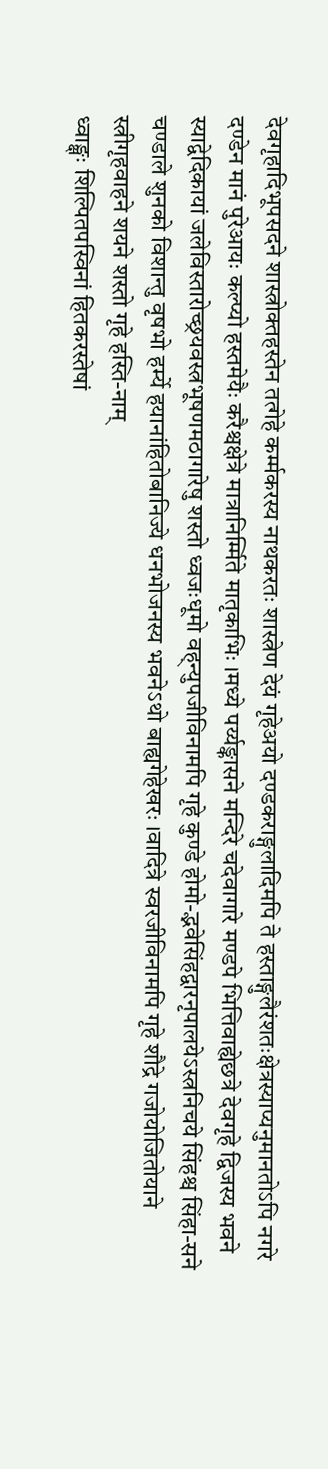देवगृहादिभूपसदने शास्त्रोक्तहस्तेन तत्गेहे कर्म्मकरस्य नाथकरतः शास्त्रेण देयं गृहेअयो दण्डकराङ्गुलादिमपि ते हस्ताङ्गुलैरंशतःक्षेत्रस्याप्यनुमानतोऽपि नगरे दण्डेन मानं पुरेआयः कल्प्यो हस्तमेयैः करैश्चक्षेत्रे मात्रानिर्म्मिते मातृकाभिः ।मध्ये पर्य्यङ्कासने मन्दिरे चदेवागारे मण्डपे भित्तिवाह्येछत्रे देवगृहे द्विजस्य भवने स्याद्वेदिकायां जलेविस्तारोच्छ्रयवस्त्रभूषणमठागारेषु शस्तो ध्वजःधूमो वह्न्युपजीविनामपि गृहे कुण्डे होमो-द्भवेसिंहद्वारनृपालयेऽस्त्रनिचये सिंहश्च सिंहा-सने
चण्डाले शुनको विशान्तु वृषभो हर्म्ये हयानांहितोबानिज्ये धनभोजनस्य भवनेऽथो बाह्यगेहेखरः ।वादित्रे स्वरजीविनामपि गृहे शौद्रे गजोयोजितोयाने स्त्रीगृहवाहने शयने शस्तो गृहे हस्ति-नाम्
ध्वाङ्क्षः शिल्पितपस्विनां हितकरस्तेषां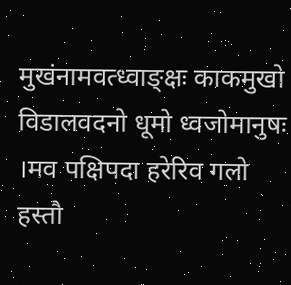मुखंनामवत्ध्वाङ्क्षः काकमुखो विडालवदनो धूमो ध्वजोमानुषः ।मव पक्षिपदा हरेरिव गलो हस्तौ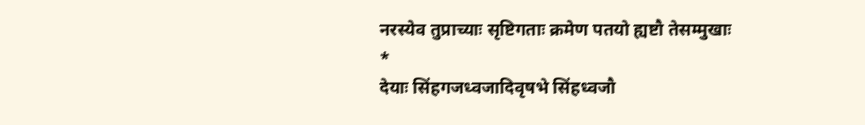नरस्येव तुप्राच्याः सृष्टिगताः क्रमेण पतयो ह्यष्टौ तेसम्मुखाः
*
देयाः सिंहगजध्वजादिवृषभे सिंहध्वजौ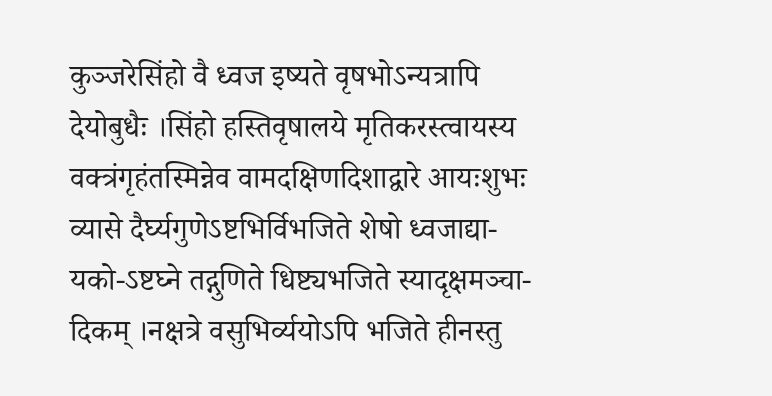कुञ्जरेसिंहो वै ध्वज इष्यते वृषभोऽन्यत्रापि देयोबुधैः ।सिंहो हस्तिवृषालये मृतिकरस्त्वायस्य वक्त्रंगृहंतस्मिन्नेव वामदक्षिणदिशाद्वारे आयःशुभः
व्यासे दैर्घ्यगुणेऽष्टभिर्विभजिते शेषो ध्वजाद्या-यको-ऽष्टघ्ने तद्गुणिते धिष्ट्यभजिते स्यादृक्षमञ्चा-दिकम् ।नक्षत्रे वसुभिर्व्ययोऽपि भजिते हीनस्तु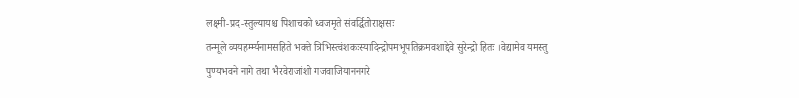लक्ष्मी-प्रद-स्तुल्यायश्च पिशाचको ध्वजमृते संवर्द्धितोराक्षसः
तन्मूले व्ययहर्म्म्यनामसहिते भक्ते त्रिभिस्त्वंशकःस्यादिन्द्रोपमभूपतिक्रमवशाद्देवे सुरेन्द्रो हितः ।वेद्यामेव यमस्तु पुण्यभवने नागे तथा भैरवेराजांशो गजवाजियाननगरे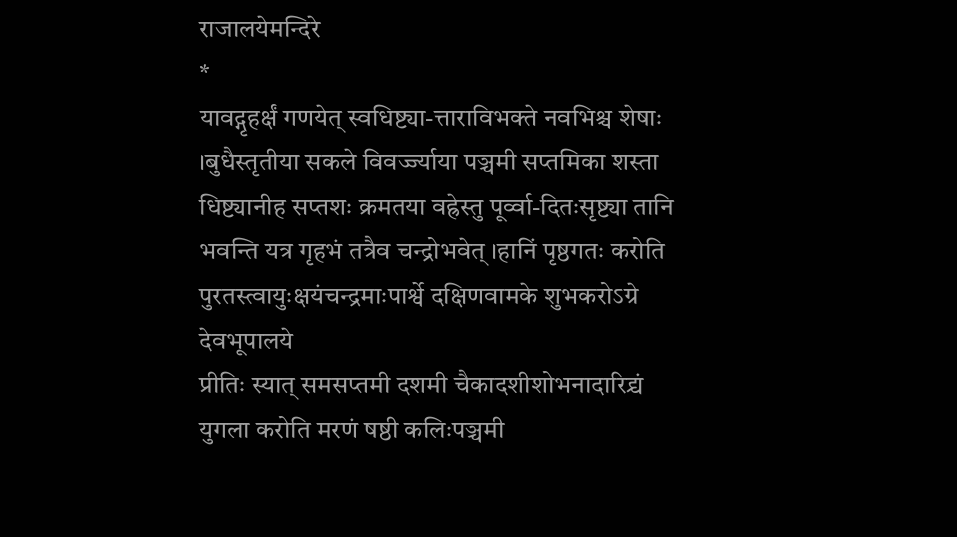राजालयेमन्दिरे
*
यावद्गृहर्क्षं गणयेत् स्वधिष्ट्या-त्ताराविभक्ते नवभिश्च शेषाः ।बुधैस्तृतीया सकले विवर्ज्ज्याया पञ्चमी सप्तमिका शस्ता
धिष्ट्यानीह सप्तशः क्रमतया वह्रेस्तु पूर्व्वा-दितःसृष्ट्या तानि भवन्ति यत्र गृहभं तत्रैव चन्द्रोभवेत् ।हानिं पृष्ठगतः करोति पुरतस्त्वायुःक्षयंचन्द्रमाःपार्श्वे दक्षिणवामके शुभकरोऽग्रे देवभूपालये
प्रीतिः स्यात् समसप्तमी दशमी चैकादशीशोभनादारिद्र्यं युगला करोति मरणं षष्ठी कलिःपञ्चमी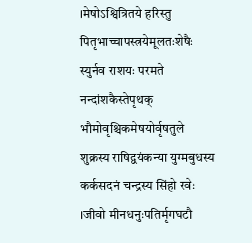।मेषोऽश्वित्रितये हरिस्तु पितृभाच्चापस्त्रयेमूलतःशेषैः स्युर्नव राशयः परमते नन्दांशकैस्तेपृथक्
भौमोवृश्चिकमेषयोर्वृषतुले शुक्रस्य राषिद्वयंकन्या युग्मबुधस्य कर्कसदनं चन्द्रस्य सिंहो रवेः ।जीवो मीनधनुःपतिर्मृगघटौ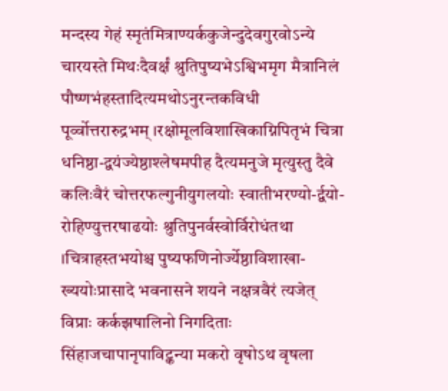मन्दस्य गेहं स्मृतंमित्राण्यर्ककुजेन्दुदेवगुरवोऽन्ये चारयस्ते मिथःदैवर्क्षं श्रुतिपुष्यभेऽश्विभमृग मैत्रानिलं पौष्णभंहस्तादित्यमथोऽनुरन्तकविधी पूर्व्वोत्तरारुद्रभम् ।रक्षोमूलविशाखिकाग्निपितृभं चित्रा धनिष्ठा-द्वयंज्येष्ठाश्लेषमपीह दैत्यमनुजे मृत्युस्तु दैवे कलिःवैरं चोत्तरफल्गुनीयुगलयोः स्वातीभरण्यो-र्द्वयो-रोहिण्युत्तरषाढयोः श्रुतिपुनर्वस्वोर्विरोधंतथा ।चित्राहस्तभयोश्च पुष्यफणिनोर्ज्येष्ठाविशाखा-ख्ययोःप्रासादे भवनासने शयने नक्षत्रवैरं त्यजेत्
विप्राः कर्कझषालिनो निगदिताः सिंहाजचापानृपाविट्कन्या मकरो वृषोऽथ वृषला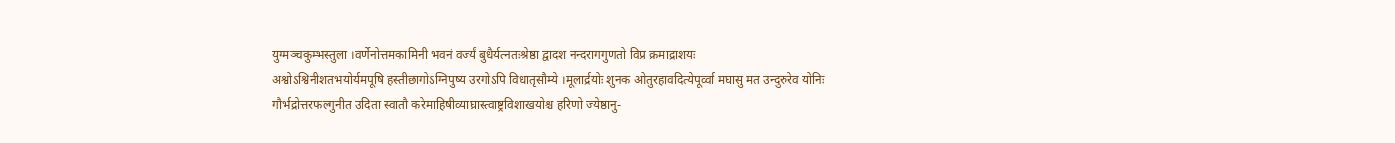युग्मञ्चकुम्भस्तुला ।वर्णेनोत्तमकामिनी भवनं वर्ज्यं बुधैर्यत्नतःश्रेष्ठा द्वादश नन्दरागगुणतो विप्र क्रमाद्राशयः
अश्वोऽश्विनीशतभयोर्यमपूषि हस्तीछागोऽग्निपुष्य उरगोऽपि विधातृसौम्ये ।मूलार्द्रयोः शुनक ओतुरहावदित्येपूर्व्वा मघासु मत उन्दुरुरेव योनिः
गौर्भद्रोत्तरफल्गुनीत उदिता स्वातौ करेमाहिषीव्याघ्रास्त्वाष्ट्रविशाखयोश्च हरिणो ज्येष्ठानु-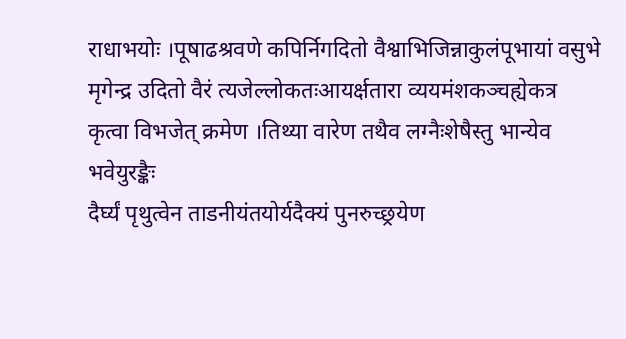राधाभयोः ।पूषाढश्रवणे कपिर्निगदितो वैश्वाभिजिन्नाकुलंपूभायां वसुभे मृगेन्द्र उदितो वैरं त्यजेल्लोकतःआयर्क्षतारा व्ययमंशकञ्चह्येकत्र कृत्वा विभजेत् क्रमेण ।तिथ्या वारेण तथैव लग्नैःशेषैस्तु भान्येव भवेयुरङ्कैः
दैर्घ्यं पृथुत्वेन ताडनीयंतयोर्यदैक्यं पुनरुच्छ्रयेण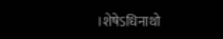।शेषेऽधिनाथो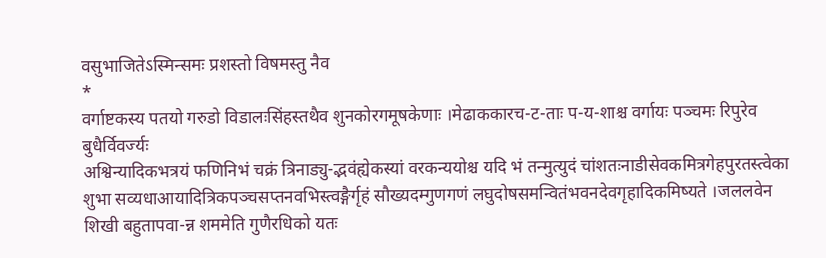वसुभाजितेऽस्मिन्समः प्रशस्तो विषमस्तु नैव
*
वर्गाष्टकस्य पतयो गरुडो विडालःसिंहस्तथैव शुनकोरगमूषकेणाः ।मेढाककारच-ट-ताः प-य-शाश्च वर्गायः पञ्चमः रिपुरेव बुधैर्विवर्ज्यः
अश्विन्यादिकभत्रयं फणिनिभं चक्रं त्रिनाड्यु-द्भवंह्येकस्यां वरकन्ययोश्च यदि भं तन्मुत्युदं चांशतःनाडीसेवकमित्रगेहपुरतस्त्वेका शुभा सव्यधाआयादित्रिकपञ्चसप्तनवभिस्त्वङ्गैर्गृहं सौख्यदम्गुणगणं लघुदोषसमन्वितंभवनदेवगृहादिकमिष्यते ।जललवेन शिखी बहुतापवा-न्न शममेति गुणैरधिको यतः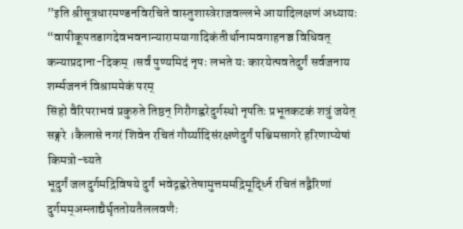”इति श्रीसूत्रधारमण्डनविरचिते वास्तुशास्त्रेराजवल्लभे आयादिलक्षणं अध्यायः
“वापीकूपतडागदेवभवनान्यारामयागादिकंतीर्थानामवगाहनञ्च विधिवत् कन्याप्रदाना-दिकम् ।सर्वं पुण्यमिदं नृपः लभते यः कारयेत्पवतेदुर्गं सर्वजनाय शर्म्मजननं विश्राममेकं परम्
सिंहो वैरिपराभवं प्रकुरुते तिष्ठन् गिरौगह्वरेदुर्गस्थो नृपतिः प्रभूतकटकं शत्रुं जयेत् सङ्गरे ।कैलासे नगरं शिवेन रचितं गौर्य्यादिसंरक्षणेदुर्गं पश्चिमसागरे हरिणाप्येषां किमत्रो-च्यते
भूदुर्गं जलदुर्गमद्रिविषये दुर्गं भवेद्गह्वरेतेषामुत्तममद्रिमूर्द्ध्नि रचितं तद्वैरिणां दुर्गमम्अम्लाद्यैर्घृततोयतैललवणैः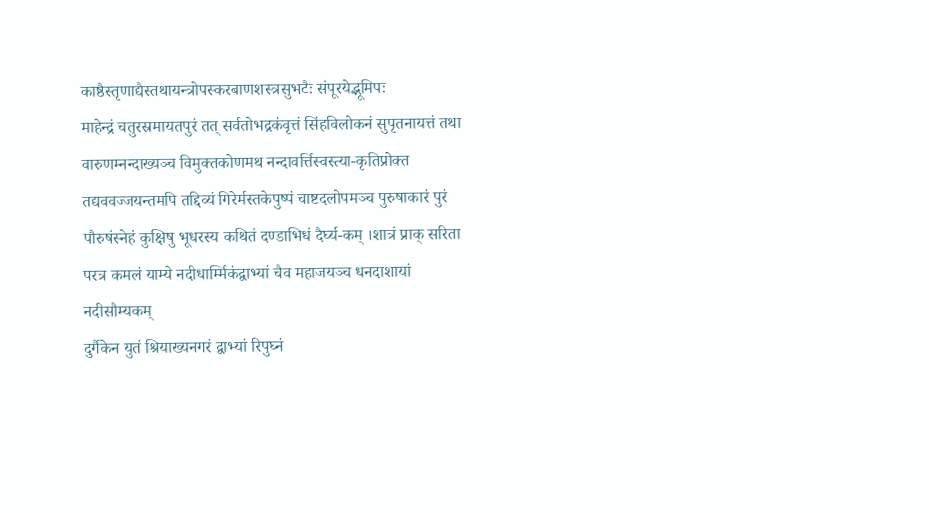काष्ठैस्तृणाद्यैस्तथायन्त्रोपस्करबाणशस्त्रसुभटैः संपूरयेद्भूमिपः
माहेन्द्रं चतुरस्रमायतपुरं तत् सर्वतोभद्रकंवृत्तं सिंहविलोकनं सुपृतनायत्तं तथा वारुणम्नन्दाख्यञ्च विमुक्तकोणमथ नन्दावर्त्तिस्वस्त्या-कृतिप्रोक्त तद्यववज्जयन्तमपि तद्दिव्यं गिरेर्मस्तकेपुष्पं चाष्टदलोपमञ्च पुरुषाकारं पुरं पौरुषंस्नेहं कुक्षिषु भूधरस्य कथितं दण्डाभिधं दैर्घ्य-कम् ।शात्रं प्राक् सरिता परत्र कमलं याम्ये नदीधार्म्मिकंद्वाभ्यां चैव महाजयञ्च धनदाशायां नदीसौम्यकम्
दुर्गैकेन युतं श्रियाख्यनगरं द्वाभ्यां रिपुघ्नं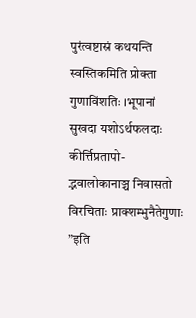पुरंत्वष्टास्रं कथयन्ति स्वस्तिकमिति प्रोक्ता गुणाविंशतिः ।भूपानां सुखदा यशोऽर्थफलदाः कीर्त्तिप्रतापो-द्भवालोकानाञ्च निवासतो विरचिताः प्राक्शम्भुनैतेगुणाः
”इति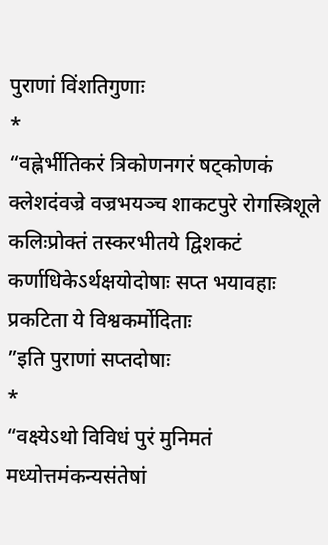पुराणां विंशतिगुणाः
*
“वह्नेर्भीतिकरं त्रिकोणनगरं षट्कोणकं क्लेशदंवज्रे वज्रभयञ्च शाकटपुरे रोगस्त्रिशूले कलिःप्रोक्तं तस्करभीतये द्विशकटं कर्णाधिकेऽर्थक्षयोदोषाः सप्त भयावहाः प्रकटिता ये विश्वकर्मोदिताः
”इति पुराणां सप्तदोषाः
*
“वक्ष्येऽथो विविधं पुरं मुनिमतं मध्योत्तमंकन्यसंतेषां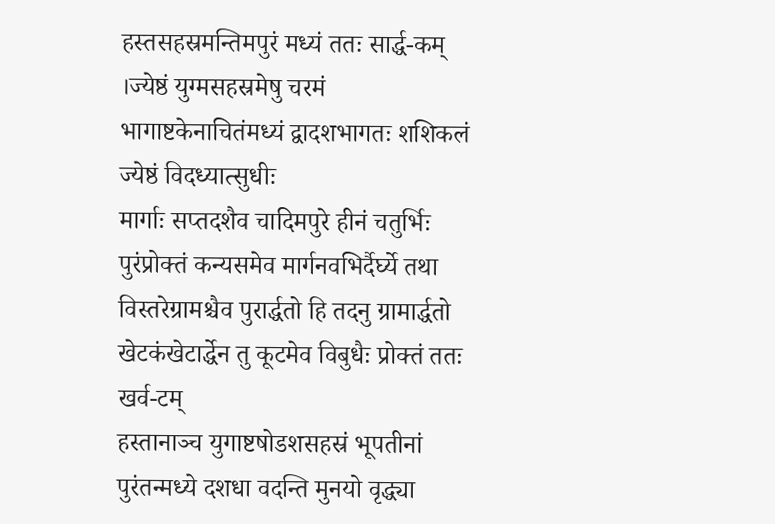हस्तसहस्रमन्तिमपुरं मध्यं ततः सार्द्ध-कम् ।ज्येष्ठं युग्मसहस्रमेषु चरमं भागाष्टकेनाचितंमध्यं द्वादशभागतः शशिकलं ज्येष्ठं विदध्यात्सुधीः
मार्गाः सप्तदशैव चादिमपुरे हीनं चतुर्भिः पुरंप्रोक्तं कन्यसमेव मार्गनवभिर्दैर्घ्ये तथा विस्तरेग्रामश्चैव पुरार्द्धतो हि तदनु ग्रामार्द्धतो खेटकंखेटार्द्धेन तु कूटमेव विबुधैः प्रोक्तं ततः खर्व-टम्
हस्तानाञ्च युगाष्टषोडशसहस्रं भूपतीनां पुरंतन्मध्ये दशधा वदन्ति मुनयो वृद्ध्या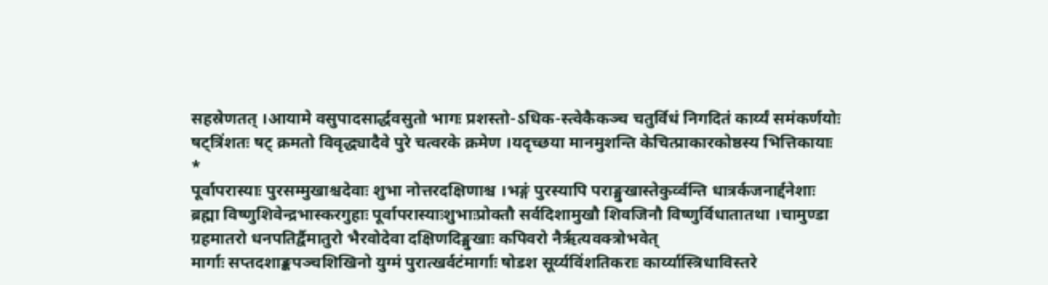सहस्रेणतत् ।आयामे वसुपादसार्द्धवसुतो भागः प्रशस्तो-ऽधिक-स्त्वेकैकञ्च चतुर्विधं निगदितं कार्य्यं समंकर्णयोः
षट्त्रिंशतः षट् क्रमतो विवृद्ध्यादैवे पुरे चत्वरके क्रमेण ।यदृच्छया मानमुशन्ति केचित्प्राकारकोष्ठस्य भित्तिकायाः
*
पूर्वापरास्याः पुरसम्मुखाश्चदेवाः शुभा नोत्तरदक्षिणाश्च ।भङ्गं पुरस्यापि पराङ्मुखास्तेकुर्व्वन्ति धात्रर्कजनार्द्दनेशाः
ब्रह्मा विष्णुशिवेन्द्रभास्करगुहाः पूर्वापरास्याःशुभाःप्रोक्तौ सर्वदिशामुखौ शिवजिनौ विष्णुर्विधातातथा ।चामुण्डा ग्रहमातरो धनपतिर्द्वैमातुरो भैरवोदेवा दक्षिणदिङ्मुखाः कपिवरो नैरृत्यवक्त्रोभवेत्
मार्गाः सप्तदशाङ्कपञ्चशिखिनो युग्मं पुरात्खर्वटंमार्गाः षोडश सूर्य्यविंशतिकराः कार्य्यास्त्रिधाविस्तरे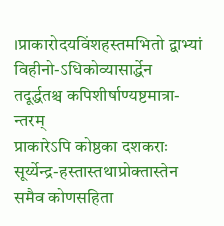।प्राकारोदयविंशहस्तमभितो द्वाभ्यां विहीनो-ऽधिकोव्यासार्द्धेन तदूर्द्धतश्च कपिशीर्षाण्यष्टमात्रा-न्तरम्
प्राकारेऽपि कोष्ठका दशकराः सूर्य्येन्द्र-हस्तास्तथाप्रोक्तास्तेन समैव कोणसहिता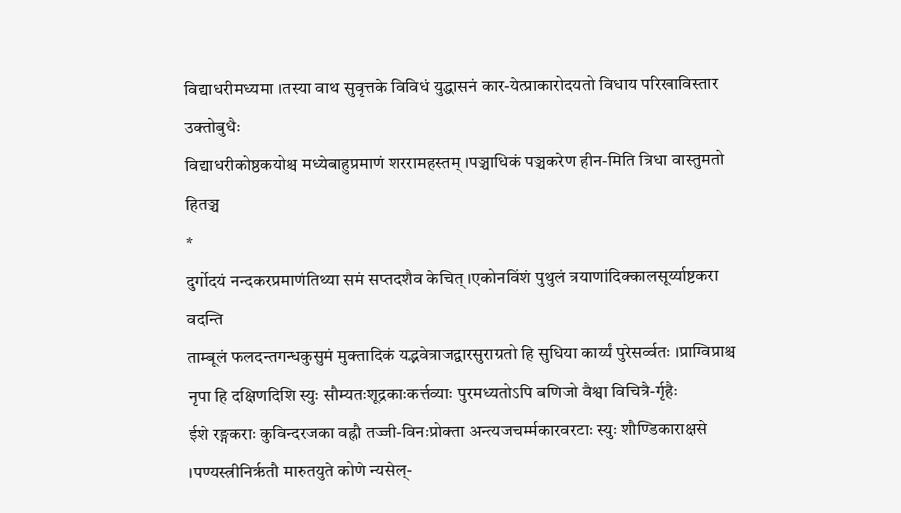विद्याधरीमध्यमा ।तस्या वाथ सुवृत्तके विविधं युद्धासनं कार-येत्प्राकारोदयतो विधाय परिखाविस्तार उक्तोबुधैः
विद्याधरीकोष्ठकयोश्च मध्येबाहुप्रमाणं शररामहस्तम् ।पञ्चाधिकं पञ्चकरेण हीन-मिति त्रिधा वास्तुमतो हितञ्च
*
दुर्गोदयं नन्दकरप्रमाणंतिथ्या समं सप्तदशैव केचित् ।एकोनविंशं पुथुलं त्रयाणांदिक्कालसूर्य्याष्टकरा वदन्ति
ताम्बूलं फलदन्तगन्धकुसुमं मुक्तादिकं यद्भवेत्राजद्वारसुराग्रतो हि सुधिया कार्य्यं पुरेसर्व्वतः ।प्राग्विप्राश्च नृपा हि दक्षिणदिशि स्युः सौम्यतःशूद्रकाःकर्त्तव्याः पुरमध्यतोऽपि बणिजो वैश्वा विचित्रै-र्गृहैः
ईशे रङ्गकराः कुविन्दरजका वह्नौ तज्जी-विनःप्रोक्ता अन्त्यजचर्म्मकारवरटाः स्युः शौण्डिकाराक्षसे ।पण्यस्त्रीनिरृतौ मारुतयुते कोणे न्यसेल्-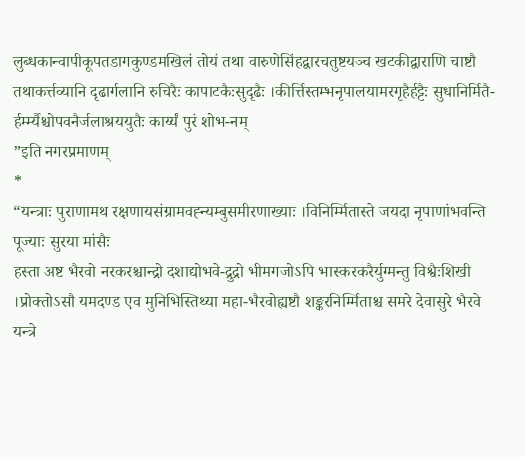लुब्धकान्वापीकूपतडागकुण्डमखिलं तोयं तथा वारुणेसिंहद्वारचतुष्टयञ्च खटकीद्वाराणि चाष्टौ तथाकर्त्तव्यानि दृढार्गलानि रुचिरैः कापाटकैःसुदृढैः ।कीर्त्तिस्तम्भनृपालयामरगृहैर्हट्टैः सुधानिर्मितै-र्हर्म्म्यैश्चोपवनैर्जलाश्रययुतैः कार्य्यं पुरं शोभ-नम्
”इति नगरप्रमाणम्
*
“यन्त्राः पुराणामथ रक्षणायसंग्रामवह्न्यम्बुसमीरणाख्याः ।विनिर्म्मितास्ते जयदा नृपाणांभवन्ति पूज्याः सुरया मांसैः
हस्ता अष्ट भैरवो नरकरश्चान्द्रो दशाद्योभवे-द्रुद्रो भीमगजोऽपि भास्करकरैर्युग्मन्तु विश्वैःशिखी ।प्रोक्तोऽसौ यमदण्ड एव मुनिभिस्तिथ्या महा-भैरवोह्यष्टौ शङ्करनिर्म्मिताश्च समरे देवासुरे भैरवे
यन्त्रे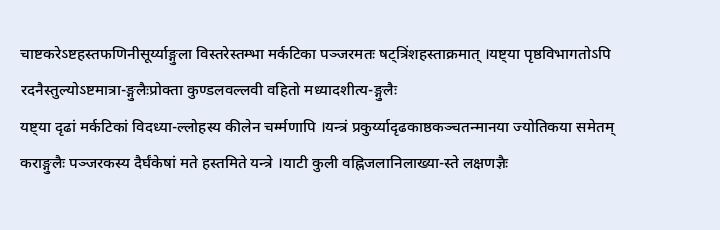चाष्टकरेऽष्टहस्तफणिनीसूर्य्याङ्गुला विस्तरेस्तम्भा मर्कटिका पञ्जरमतः षट्त्रिंशहस्ताक्रमात् ।यष्ट्या पृष्ठविभागतोऽपि रदनैस्तुल्योऽष्टमात्रा-ङ्गुलैःप्रोक्ता कुण्डलवल्लवी वहितो मध्यादशीत्य-ङ्गुलैः
यष्ट्या दृढां मर्कटिकां विदध्या-ल्लोहस्य कीलेन चर्म्मणापि ।यन्त्रं प्रकुर्य्यादृढकाष्ठकञ्चतन्मानया ज्योतिकया समेतम्
कराङ्गुलैः पञ्जरकस्य दैर्घंकेषां मते हस्तमिते यन्त्रे ।याटी कुली वह्निजलानिलाख्या-स्ते लक्षणज्ञैः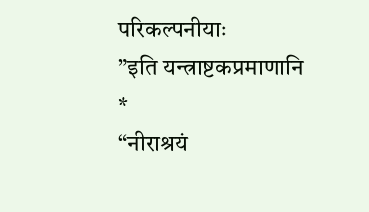परिकल्पनीयाः
”इति यन्त्राष्टकप्रमाणानि
*
“नीराश्रयं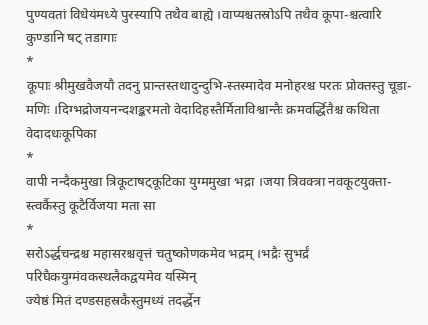पुण्यवतां विधेयंमध्ये पुरस्यापि तथैव बाह्ये ।वाप्यश्चतस्रोऽपि तथैव कूपा-श्चत्वारि कुण्डानि षट् तडागाः
*
कूपाः श्रीमुखवैजयौ तदनु प्रान्तस्तथादुन्दुभि-स्तस्मादेव मनोहरश्च परतः प्रोक्तस्तु चूडा-मणिः ।दिग्भद्रोजयनन्दशङ्करमतो वेदादिहस्तैर्मिताविश्वान्तैः क्रमवर्द्धितैश्च कथिता वेदादधःकूपिका
*
वापी नन्दैकमुखा त्रिकूटाषट्कूटिका युग्ममुखा भद्रा ।जया त्रिवक्त्रा नवकूटयुक्ता-स्त्वर्कैस्तु कूटैर्विजया मता सा
*
सरोऽर्द्धचन्द्रश्च महासरश्चवृत्तं चतुष्कोणकमेव भद्रम् ।भद्रैः सुभर्द्रं परिघैकयुग्मंवकस्थलैकद्वयमेव यस्मिन्
ज्येष्ठं मितं दण्डसहस्रकैस्तुमध्यं तदर्द्धेन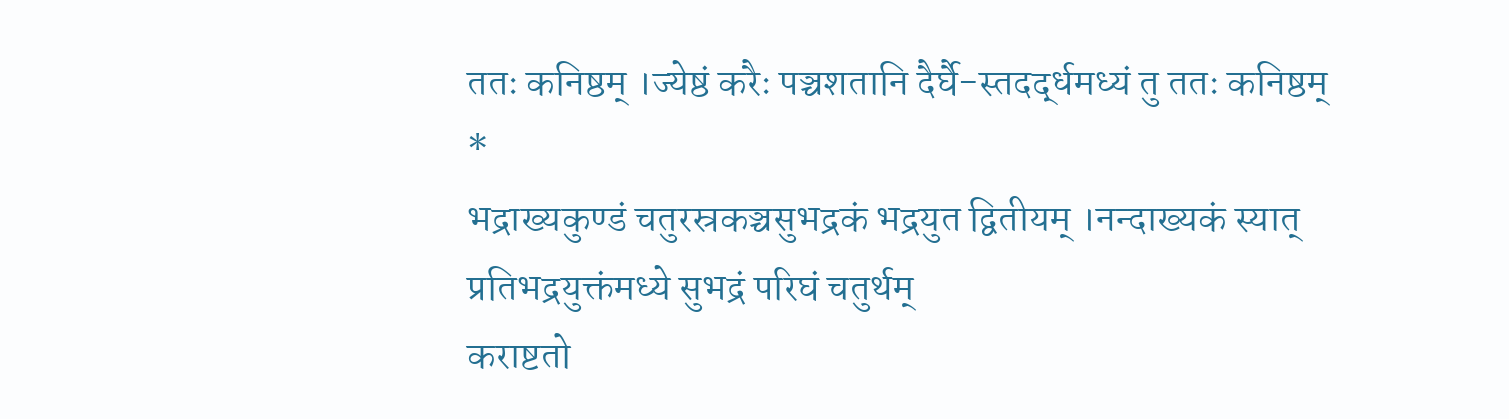ततः कनिष्ठम् ।ज्येष्ठं करैः पञ्चशतानि दैर्घै-स्तदर्द्धमध्यं तु ततः कनिष्ठम्
*
भद्राख्यकुण्डं चतुरस्रकञ्चसुभद्रकं भद्रयुत द्वितीयम् ।नन्दाख्यकं स्यात् प्रतिभद्रयुक्तंमध्ये सुभद्रं परिघं चतुर्थम्
कराष्टतो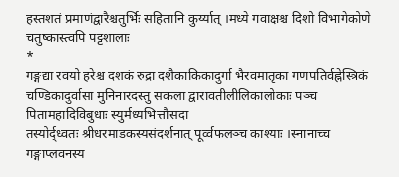हस्तशतं प्रमाणंद्वारैश्चतुर्भिः सहितानि कुर्य्यात् ।मध्ये गवाक्षश्च दिशो विभागेकोणे चतुष्कास्त्वपि पट्टशालाः
*
गङ्गद्या रवयो हरेश्च दशकं रुद्रा दशैकाकिकादुर्गा भैरवमातृका गणपतिर्वह्नेस्त्रिकं चण्डिकादुर्वासा मुनिनारदस्तु सकला द्वारावतीलीलिकालोकाः पञ्च पितामहादिविबुधाः स्युर्मध्यभित्तौसदा
तस्योर्द्ध्वतः श्रीधरमाडकस्यसंदर्शनात् पूर्व्वफलञ्च काश्याः ।स्नानाच्च गङ्गाप्लवनस्य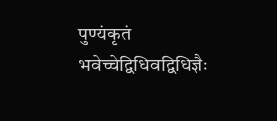पुण्यंकृतं भवेच्चेद्विधिवद्विधिज्ञैः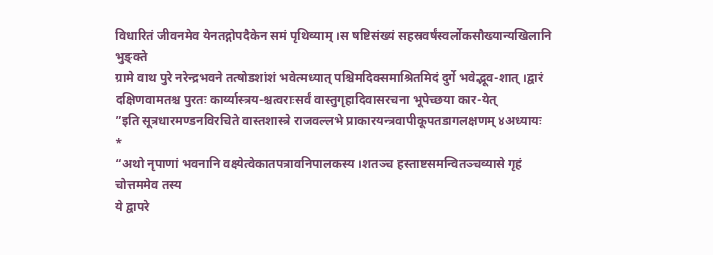विधारितं जीवनमेव येनतद्गोपदैकेन समं पृथिव्याम् ।स षष्टिसंख्यं सहस्रवर्षंस्वर्लोकसौख्यान्यखिलानि भुङ्क्ते
ग्रामे वाथ पुरे नरेन्द्रभवने तत्षोडशांशं भवेत्मध्यात् पश्चिमदिक्समाश्रितमिदं दुर्गे भवेद्भूव-शात् ।द्वारं दक्षिणवामतश्च पुरतः कार्य्यास्त्रय-श्चत्वराःसर्वं वास्तुगृहादिवासरचना भूपेच्छया कार-येत्
”इति सूत्रधारमण्डनविरचिते वास्तशास्त्रे राजवल्लभे प्राकारयन्त्रवापीकूपतडागलक्षणम् ४अध्यायः
*
“अथो नृपाणां भवनानि वक्ष्येत्वेकातपत्रावनिपालकस्य ।शतञ्च हस्ताष्टसमन्वितञ्चव्यासे गृहं चोत्तममेव तस्य
ये द्वापरे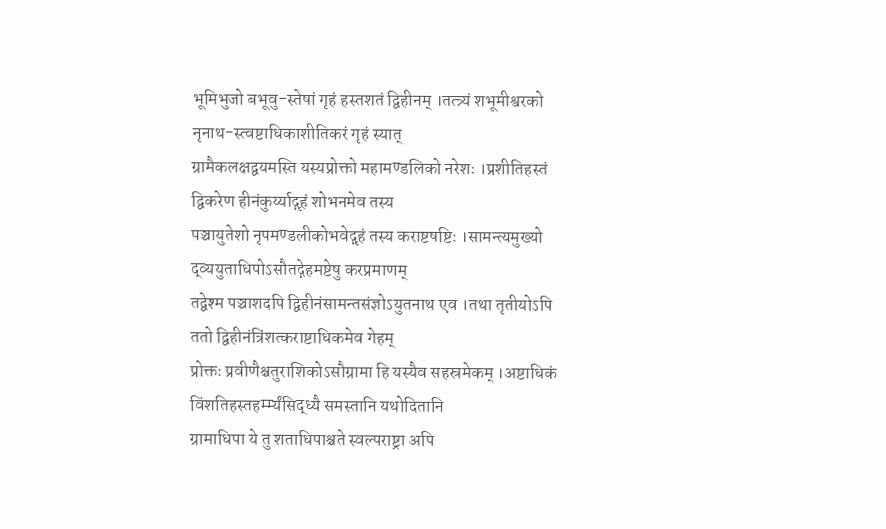भूमिभुजो बभूवु-स्तेषां गृहं हस्तशतं द्विहीनम् ।तत्त्र्यं शभूमीश्वरको नृनाथ-स्त्वष्टाधिकाशीतिकरं गृहं स्यात्
ग्रामैकलक्षद्वयमस्ति यस्यप्रोक्तो महामण्डलिको नरेशः ।प्रशीतिहस्तं द्विकरेण हीनंकुर्य्याद्गृहं शोभनमेव तस्य
पञ्चायुतेशो नृपमण्डलीकोभवेद्गृहं तस्य कराष्टषष्टिः ।सामन्त्यमुख्यो द्व्ययुताधिपोऽसौतद्गेहमष्टेषु करप्रमाणम्
तद्वेश्म पञ्चाशदपि द्विहीनंसामन्तसंज्ञोऽयुतनाथ एव ।तथा तृतीयोऽपि ततो द्विहीनंत्रिंशत्कराष्टाधिकमेव गेहम्
प्रोक्तः प्रवीणैश्चतुराशिकोऽसौग्रामा हि यस्यैव सहस्रमेकम् ।अष्टाधिकं विंशतिहस्तहर्म्म्यंसिद्ध्यै समस्तानि यथोदितानि
ग्रामाधिपा ये तु शताधिपाश्चते स्वल्पराष्ट्रा अपि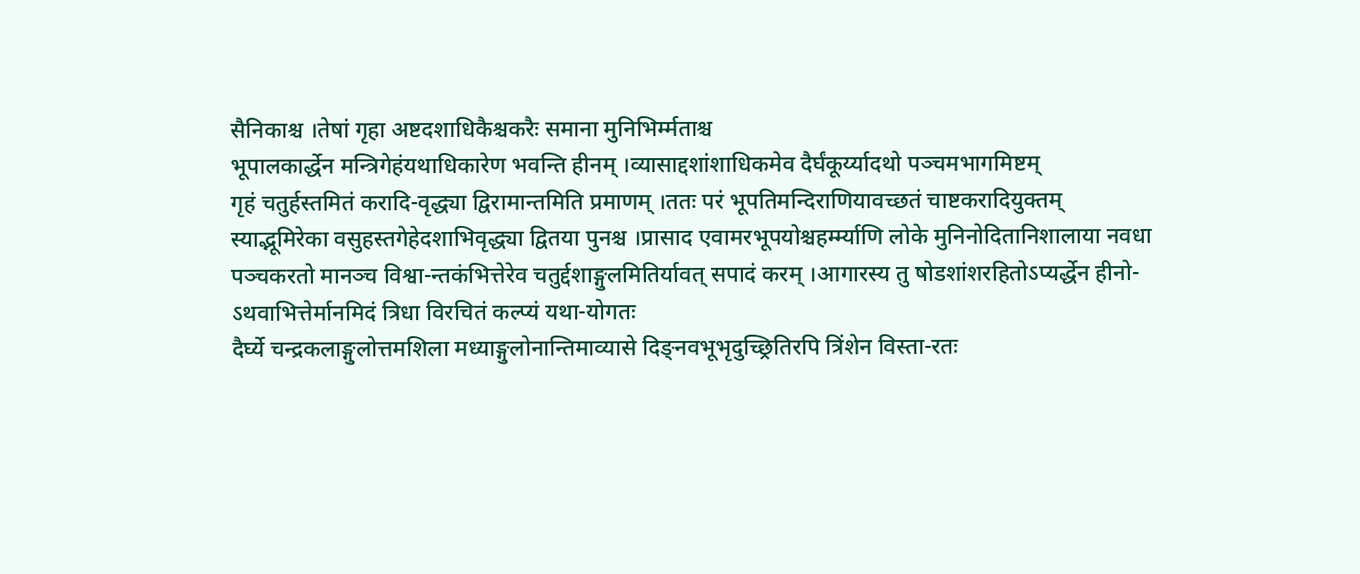सैनिकाश्च ।तेषां गृहा अष्टदशाधिकैश्चकरैः समाना मुनिभिर्म्मताश्च
भूपालकार्द्धेन मन्त्रिगेहंयथाधिकारेण भवन्ति हीनम् ।व्यासाद्दशांशाधिकमेव दैर्घंकूर्य्यादथो पञ्चमभागमिष्टम्
गृहं चतुर्हस्तमितं करादि-वृद्ध्या द्विरामान्तमिति प्रमाणम् ।ततः परं भूपतिमन्दिराणियावच्छतं चाष्टकरादियुक्तम्
स्याद्भूमिरेका वसुहस्तगेहेदशाभिवृद्ध्या द्वितया पुनश्च ।प्रासाद एवामरभूपयोश्चहर्म्म्याणि लोके मुनिनोदितानिशालाया नवधा पञ्चकरतो मानञ्च विश्वा-न्तकंभित्तेरेव चतुर्द्दशाङ्गुलमितिर्यावत् सपादं करम् ।आगारस्य तु षोडशांशरहितोऽप्यर्द्धेन हीनो-ऽथवाभित्तेर्मानमिदं त्रिधा विरचितं कल्प्यं यथा-योगतः
दैर्घ्ये चन्द्रकलाङ्गुलोत्तमशिला मध्याङ्गुलोनान्तिमाव्यासे दिङ्नवभूभृदुच्छ्रितिरपि त्रिंशेन विस्ता-रतः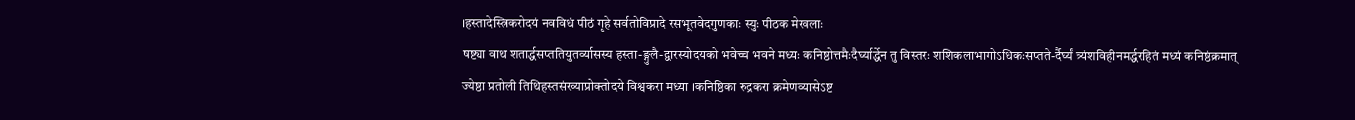।हस्तादेस्त्रिकरोदयं नवविधं पीठं गृहे सर्वतोविप्रादे रसभूतवेदगुणकाः स्युः पीठक मेखलाः
षष्ट्या वाथ शतार्द्धसप्ततियुतर्व्यासस्य हस्ता-ङ्गुलै-द्वारस्योदयको भवेच्च भवने मध्यः कनिष्ठोत्तमैःदैर्घ्यार्द्धेन तु विस्तरः शशिकलाभागोऽधिकःसप्तते-र्दैर्घ्यं त्र्यंशविहीनमर्द्धरहितं मध्यं कनिष्ठंक्रमात्
ज्येष्ठा प्रतोली तिथिहस्तसंख्याप्रोक्तोदये विश्वकरा मध्या ।कनिष्ठिका रुद्रकरा क्रमेणव्यासेऽष्ट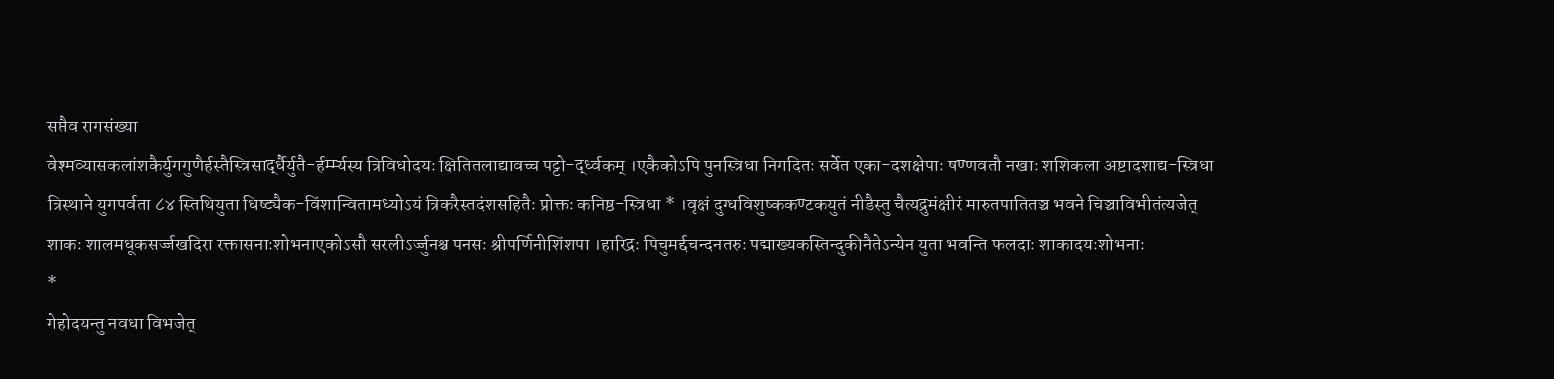सप्तैव रागसंख्या
वेश्मव्यासकलांशकैर्युगगुणैर्हस्तैस्त्रिसार्द्धैर्युतै-र्हर्म्म्यस्य त्रिविधोदयः क्षितितलाद्यावच्च पट्टो-र्द्ध्वकम् ।एकैकोऽपि पुनस्त्रिधा निगदितः सर्वेत एका-दशक्षेपाः षण्णवतौ नखाः शशिकला अष्टादशाद्य-स्त्रिधा
त्रिस्थाने युगपर्वता ८४ स्तिथियुता धिष्ट्यैक-विंशान्वितामध्योऽयं त्रिकरैस्तदंशसहितैः प्रोक्तः कनिष्ठ-स्त्रिधा * ।वृक्षं दुग्धविशुष्ककण्टकयुतं नीडैस्तु चैत्यद्रुमंक्षीरं मारुतपातितञ्च भवने चिञ्चाविभीतंत्यजेत्
शाकः शालमधूकसर्ज्जखदिरा रक्तासनाःशोभनाएकोऽसौ सरलीऽर्ज्जुनश्च पनसः श्रीपर्णिनीशिंशपा ।हारिद्रः पिचुमर्द्दचन्दनतरुः पद्माख्यकस्तिन्दुकीनैतेऽन्येन युता भवन्ति फलदाः शाकादयःशोभनाः
*
गेहोदयन्तु नवधा विभजेत्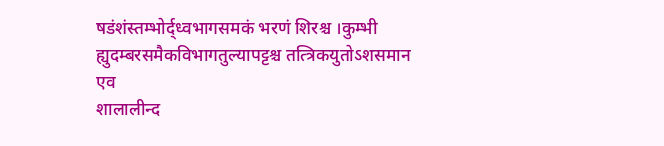षडंशंस्तम्भोर्द्ध्वभागसमकं भरणं शिरश्च ।कुम्भी ह्युदम्बरसमैकविभागतुल्यापट्टश्च तत्त्रिकयुतोऽशसमान एव
शालालीन्द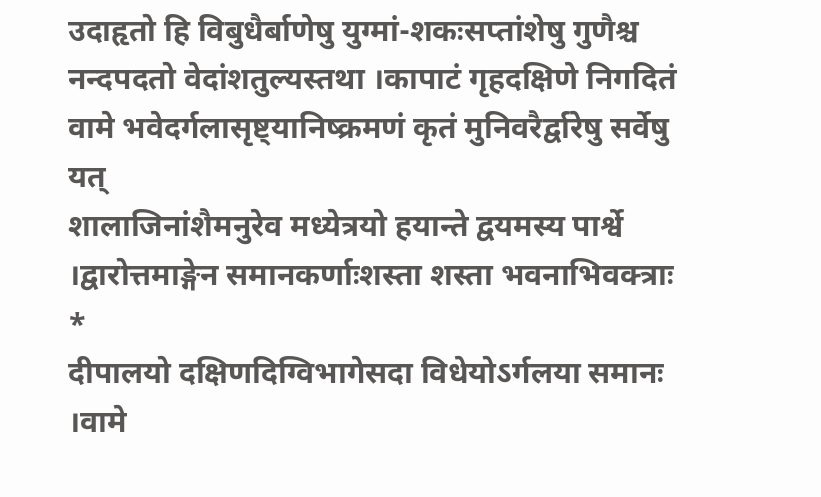उदाहृतो हि विबुधैर्बाणेषु युग्मां-शकःसप्तांशेषु गुणैश्च नन्दपदतो वेदांशतुल्यस्तथा ।कापाटं गृहदक्षिणे निगदितं वामे भवेदर्गलासृष्ट्यानिष्क्रमणं कृतं मुनिवरैर्द्वारेषु सर्वेषु यत्
शालाजिनांशैमनुरेव मध्येत्रयो हयान्ते द्वयमस्य पार्श्वे ।द्वारोत्तमाङ्गेन समानकर्णाःशस्ता शस्ता भवनाभिवक्त्राः
*
दीपालयो दक्षिणदिग्विभागेसदा विधेयोऽर्गलया समानः ।वामे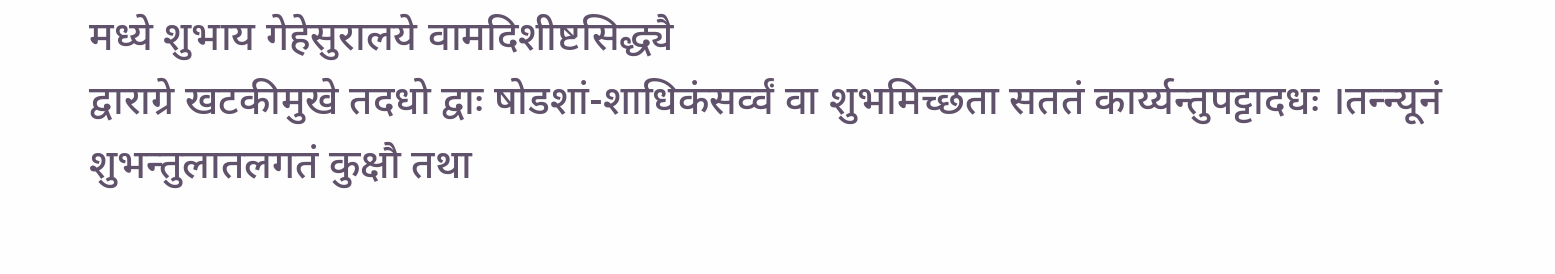मध्ये शुभाय गेहेसुरालये वामदिशीष्टसिद्ध्यै
द्वाराग्रे खटकीमुखे तदधो द्वाः षोडशां-शाधिकंसर्व्वं वा शुभमिच्छता सततं कार्य्यन्तुपट्टादधः ।तन्न्यूनं शुभन्तुलातलगतं कुक्षौ तथा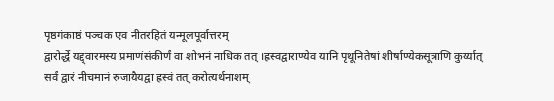पृष्ठगंकाष्ठं पञ्चक एव नीतरहितं यन्मूलपूर्वात्तरम्
द्वारोर्द्धे यद्द्वारमस्य प्रमाणंसंकीर्णं वा शोभनं नाधिक तत् ।ह्रस्वद्वाराण्येव यानि पृथूनितेषां शीर्षाण्येकसूत्राणि कुर्य्यात्
सर्वं द्वारं नीचमानं रुजायैयद्वा ह्रस्वं तत् करोत्यर्थनाशम्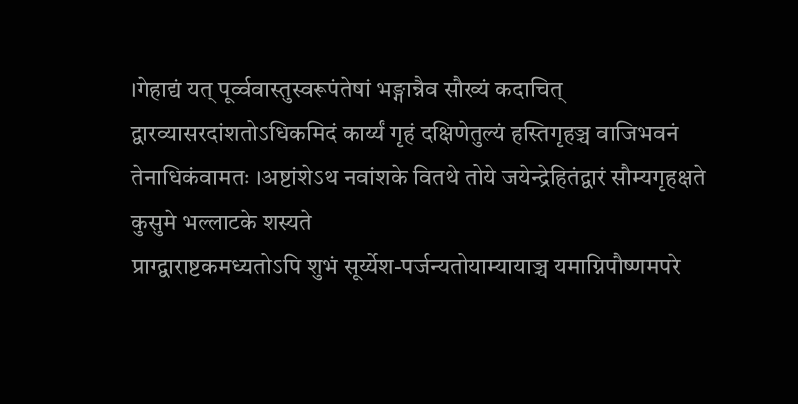।गेहाद्यं यत् पूर्व्ववास्तुस्वरूपंतेषां भङ्गान्नैव सौख्यं कदाचित्
द्वारव्यासरदांशतोऽधिकमिदं कार्य्यं गृहं दक्षिणेतुल्यं हस्तिगृहञ्च वाजिभवनं तेनाधिकंवामतः ।अष्टांशेऽथ नवांशके वितथे तोये जयेन्द्रेहितंद्वारं सौम्यगृहक्षते कुसुमे भल्लाटके शस्यते
प्राग्द्वाराष्टकमध्यतोऽपि शुभं सूर्य्येश-पर्जन्यतोयाम्यायाञ्च यमाग्निपौष्णमपरे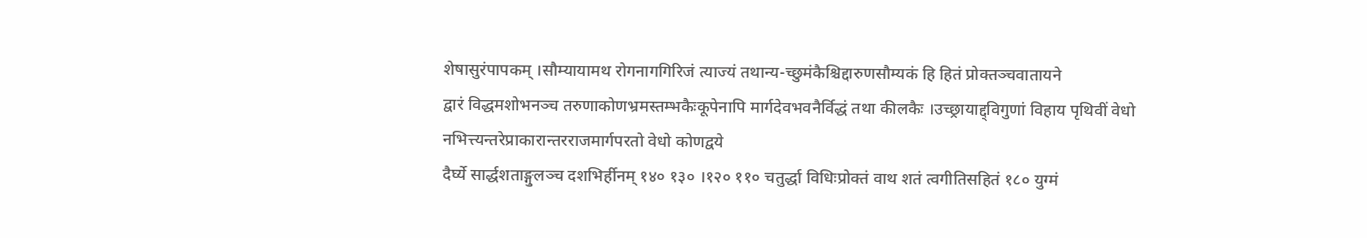शेषासुरंपापकम् ।सौम्यायामथ रोगनागगिरिजं त्याज्यं तथान्य-च्छुमंकैश्चिद्दारुणसौम्यकं हि हितं प्रोक्तञ्चवातायने
द्वारं विद्धमशोभनञ्च तरुणाकोणभ्रमस्तम्भकैःकूपेनापि मार्गदेवभवनैर्विद्धं तथा कीलकैः ।उच्छ्रायाद्द्विगुणां विहाय पृथिवीं वेधो नभित्त्यन्तरेप्राकारान्तरराजमार्गपरतो वेधो कोणद्वये
दैर्घ्ये सार्द्धशताङ्गुलञ्च दशभिर्हीनम् १४० १३० ।१२० ११० चतुर्द्धा विधिःप्रोक्तं वाथ शतं त्वगीतिसहितं १८० युग्मं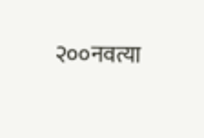२००नवत्या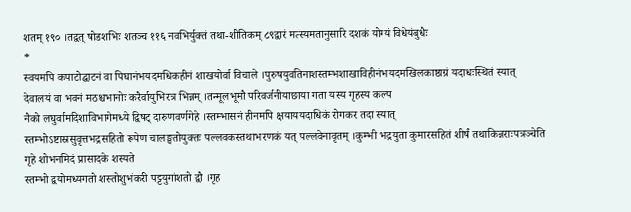शतम् १९० ।तद्वत् षोडशभिः शतञ्च ११६ नवभिर्युक्तं तथा-शीतिकम् ८९द्वारं मत्स्यमतानुसारि दशकं योग्यं विधेयंबुधैः
*
स्वयमपि कपाटोद्घाटनं वा पिघानंभयदमधिकहीनं शाखयोर्वा विचाले ।पुरुषयुवतिनाशस्तम्भशाखाविहीनंभयदमखिलकाष्ठाग्रं यदाधःस्थितं स्यात्
देवालयं वा भवनं मठश्चभानोः करैर्वायुभिरत्र भिन्नम् ।तन्मूलभूमौ परिवर्जनीयाछाया गता यस्य गृहस्य कल्प
नैको लघुर्वामदिशाविभागेमध्ये द्विषट् दारुणवर्णगेहे ।स्तम्भासनं हीनमपि क्षयाययदाधिकं रोगकर तदा स्यात्
स्तम्भोऽष्टास्रसुवृत्तभद्रसहितो रूपेण चालङ्घतोयुक्तः पल्लवकस्तथाभरणकं यत् पल्लवेनावृतम् ।कुम्भी भद्रयुता कुमारसहितं शीर्षं तथाकिन्नराःपत्रञ्चेति गृहे शोभनमिदं प्रासादके शस्यते
स्तम्भो द्वयोमध्यगतो शस्तोशुभंकरी पट्टयुगांशतो द्वौ ।गृह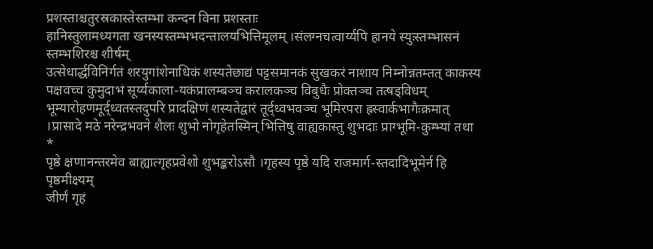प्रशस्ताश्चतुरस्रकास्तेस्तम्भा कन्दन विना प्रशस्ताः
हानिस्तुलामध्यगता खनस्यस्तम्भभदन्तालयभित्तिमूलम् ।संलग्नचत्वार्य्यपि हानये स्युःस्तम्भासनं स्तम्भशिरश्च शीर्षम्
उत्सेधार्द्धविनिर्गतं शरयुगांशेनाधिकं शस्यतेछाद्यं पट्टसमानकं सुखकरं नाशाय निम्नोन्नतम्तत् काकस्य पक्षवच्च कुमुदाभं सूर्य्यकाला-यकंप्रालम्बञ्च करालकञ्च विबुधैः प्रोक्तञ्च तत्षड्विधम्
भूम्यारोहणमूर्द्ध्वतस्तदुपरि प्रादक्षिणं शस्यतेद्वारं तूर्द्ध्वभवञ्च भूमिरपरा ह्रस्वार्कभागैःक्रमात् ।प्रासादे मठे नरेन्द्रभवने शैलः शुभो नोगृहेतस्मिन् भित्तिषु वाह्यकास्तु शुभदाः प्राग्भूमि-कुम्भ्यां तथा
*
पृष्ठे क्षणानन्तरमेव बाह्यात्गृहप्रवेशो शुभङ्करोऽसौ ।गृहस्य पृष्ठे यदि राजमार्ग-स्तदादिभूमेर्न हि पृष्ठमीक्ष्यम्
जीर्णं गृहं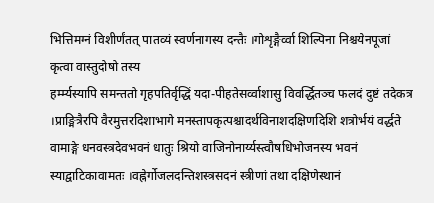भित्तिमग्नं विशीर्णंतत् पातव्यं स्वर्णनागस्य दन्तैः ।गोशृङ्गैर्व्वा शिल्पिना निश्चयेनपूजां कृत्वा वास्तुदोषो तस्य
हर्म्म्यस्यापि समन्ततो गृहपतिर्वृद्धिं यदा-पीहतेसर्व्वाशासु विवर्द्धितञ्च फलदं दुष्टं तदेकत्र ।प्राङ्मित्रैरपि वैरमुत्तरदिशाभागे मनस्तापकृत्पश्चादर्थविनाशदक्षिणदिशि शत्रोर्भयं वर्द्धते
वामाङ्गे धनवस्त्रदेवभवनं धातुः श्रियो वाजिनोनार्य्यस्त्वौषधिभोजनस्य भवनं स्याद्वाटिकावामतः ।वह्नेर्गोजलदन्तिशस्त्रसदनं स्त्रीणां तथा दक्षिणेस्थानं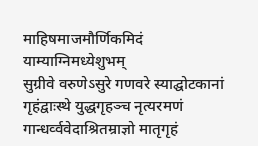माहिषमाजमौर्णिकमिदं याम्याग्निमध्येशुभम्
सुग्रीवे वरुणेऽसुरे गणवरे स्याद्घोटकानां गृहंद्वाःस्थे युद्धगृहञ्च नृत्यरमणं गान्धर्व्ववेदाश्रितम्राज्ञो मातृगृहं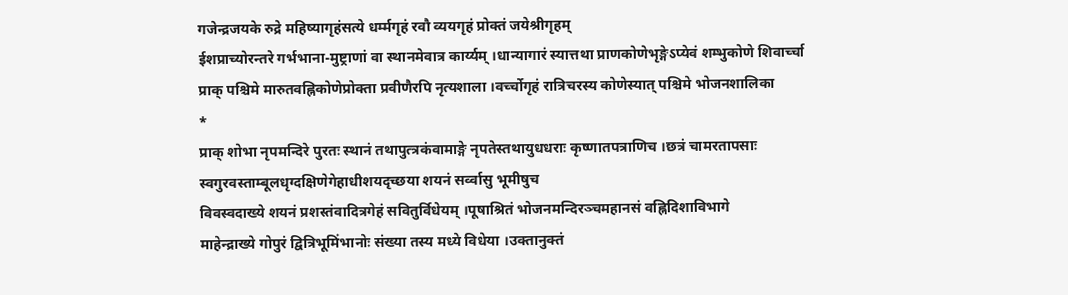गजेन्द्रजयके रुद्रे महिष्यागृहंसत्ये धर्म्मगृहं रवौ व्ययगृहं प्रोक्तं जयेश्रीगृहम्
ईशप्राच्योरन्तरे गर्भभाना-मुष्ट्राणां वा स्थानमेवात्र कार्य्यम् ।धान्यागारं स्यात्तथा प्राणकोणेभृङ्गेऽप्येवं शम्भुकोणे शिवार्च्चा
प्राक् पश्चिमे मारुतवह्निकोणेप्रोक्ता प्रवीणैरपि नृत्यशाला ।वर्च्चोगृहं रात्रिचरस्य कोणेस्यात् पश्चिमे भोजनशालिका
*
प्राक् शोभा नृपमन्दिरे पुरतः स्थानं तथापुत्त्रकंवामाङ्गे नृपतेस्तथायुधधराः कृष्णातपत्राणिच ।छत्रं चामरतापसाः स्वगुरवस्ताम्बूलधृग्दक्षिणेगेहाधीशयदृच्छया शयनं सर्व्वासु भूमीषुच
विवस्वदाख्ये शयनं प्रशस्तंवादित्रगेहं सवितुर्विधेयम् ।पूषाश्रितं भोजनमन्दिरञ्चमहानसं वह्निदिशाविभागे
माहेन्द्राख्ये गोपुरं द्वित्रिभूमिंभानोः संख्या तस्य मध्ये विधेया ।उक्तानुक्तं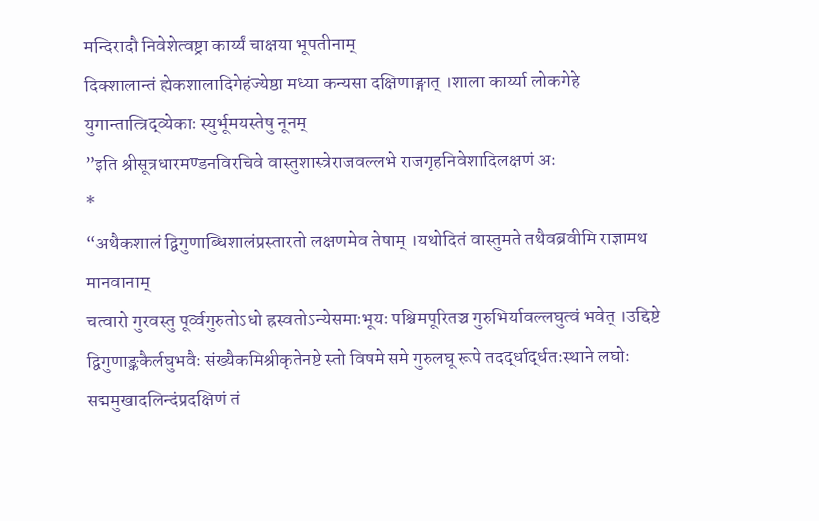मन्दिरादौ निवेशेत्वष्ट्रा कार्य्यं चाक्षया भूपतीनाम्
दिक्शालान्तं ह्येकशालादिगेहंज्येष्ठा मध्या कन्यसा दक्षिणाङ्गात् ।शाला कार्य्या लोकगेहे युगान्तात्त्रिद्व्येकाः स्युर्भूमयस्तेषु नूनम्
”इति श्रीसूत्रधारमण्डनविरचिवे वास्तुशास्त्रेराजवल्लभे राजगृहनिवेशादिलक्षणं अः
*
“अथैकशालं द्विगुणाब्धिशालंप्रस्तारतो लक्षणमेव तेषाम् ।यथोदितं वास्तुमते तथैवब्रवीमि राज्ञामथ मानवानाम्
चत्वारो गुरवस्तु पूर्व्वगुरुतोऽधो ह्रस्वतोऽन्येसमाःभूयः पश्चिमपूरितञ्च गुरुभिर्यावल्लघुत्वं भवेत् ।उद्दिष्टे द्विगुणाङ्ककैर्लघुभवैः संख्यैकमिश्रीकृतेनष्टे स्तो विषमे समे गुरुलघू रूपे तदर्द्धार्द्धतःस्थाने लघोः सद्ममुखादलिन्दंप्रदक्षिणं तं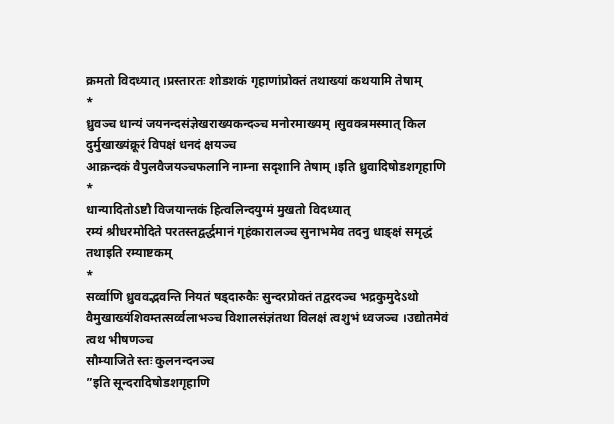क्रमतो विदध्यात् ।प्रस्तारतः शोडशकं गृहाणांप्रोक्तं तथाख्यां कथयामि तेषाम्
*
ध्रुवञ्च धान्यं जयनन्दसंज्ञेखराख्यकन्दञ्च मनोरमाख्यम् ।सुवक्त्रमस्मात् किल दुर्मुखाख्यंक्रूरं विपक्षं धनदं क्षयञ्च
आक्रन्दकं वैपुलवैजयञ्चफलानि नाम्ना सदृशानि तेषाम् ।इति ध्रुवादिषोडशगृहाणि
*
धान्यादितोऽष्टौ विजयान्तकं हित्वलिन्दयुग्मं मुखतो विदध्यात्
रम्यं श्रीधरमोदिते परतस्तद्वर्द्धमानं गृहंकारालञ्च सुनाभमेव तदनु धाङ्क्षं समृद्धं तथाइति रम्याष्टकम्
*
सर्व्वाणि ध्रुववद्भवन्ति नियतं षड्दारुकैः सुन्दरप्रोक्तं तद्वरदञ्च भद्रकुमुदेऽथो वैमुखाख्यंशिवम्तत्सर्व्वलाभञ्च विशालसंज्ञंतथा विलक्षं त्वशुभं ध्वजञ्च ।उद्योतमेवं त्वथ भीषणञ्च
सौम्याजिते स्तः कुलनन्दनञ्च
”इति सून्दरादिषोडशगृहाणि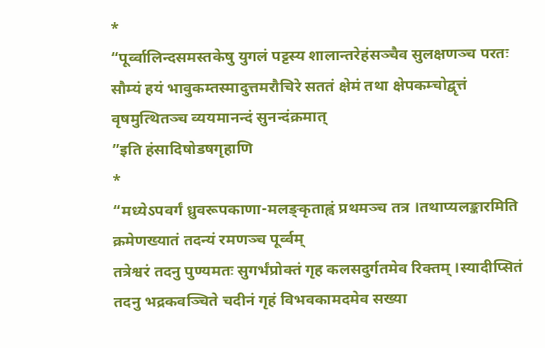*
“पूर्व्वालिन्दसमस्तकेषु युगलं पट्टस्य शालान्तरेहंसञ्चैव सुलक्षणञ्च परतः सौम्यं हयं भावुकम्तस्मादुत्तमरौचिरे सततं क्षेमं तथा क्षेपकम्चोद्वृत्तं वृषमुत्थितञ्च व्ययमानन्दं सुनन्दंक्रमात्
”इति हंसादिषोडषगृहाणि
*
“मध्येऽपवर्गं ध्रुवरूपकाणा-मलङ्कृताह्वं प्रथमञ्च तत्र ।तथाप्यलङ्कारमिति क्रमेणख्यातं तदन्यं रमणञ्च पूर्व्वम्
तत्रेश्वरं तदनु पुण्यमतः सुगर्भंप्रोक्तं गृह कलसदुर्गतमेव रिक्तम् ।स्यादीप्सितं तदनु भद्रकवञ्चिते चदीनं गृहं विभवकामदमेव सख्या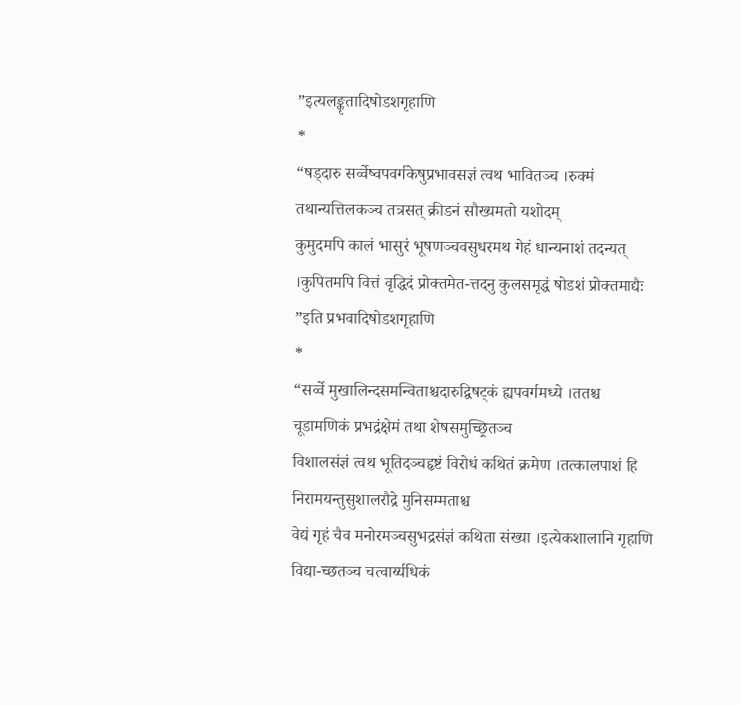”इत्यलङ्कृतादिषोडशगृहाणि
*
“षड्दारु सर्व्वेष्वपवर्गकेषुप्रभावसज्ञं त्वथ भावितञ्च ।रुक्मं तथान्यत्तिलकञ्च तत्रसत् क्रीडनं सौख्यमतो यशोदम्
कुमुदमपि कालं भासुरं भूषणञ्चवसुधरमथ गेहं धान्यनाशं तदन्यत् ।कुपितमपि वित्तं वृद्धिदं प्रोक्तमेत-त्तदनु कुलसमृद्धं षोडशं प्रोक्तमाद्यैः
”इति प्रभवादिषोडशगृहाणि
*
“सर्व्वे मुखालिन्दसमन्विताश्चदारुद्विषट्कं ह्यपवर्गमध्ये ।ततश्च चूडामणिकं प्रभद्रंक्षेमं तथा शेषसमुच्छ्रितञ्च
विशालसंज्ञं त्वथ भूतिदञ्चहृष्टं विरोधं कथितं क्रमेण ।तत्कालपाशं हि निरामयन्तुसुशालरौद्रे मुनिसम्मताश्च
वेद्यं गृहं चैव मनोरमञ्चसुभद्रसंज्ञं कथिता संख्या ।इत्येकशालानि गृहाणि विद्या-च्छतञ्च चत्वार्य्यधिकं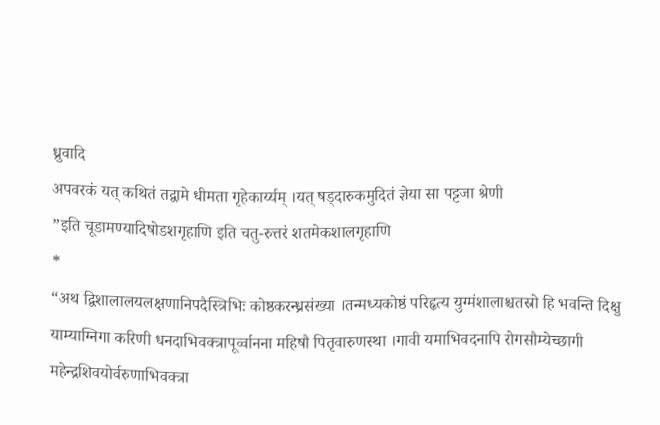ध्रुवादि
अपवरकं यत् कथितं तद्वामे धीमता गृहेकार्य्यम् ।यत् षड्दारुकमुदितं ज्ञेया सा पट्टजा श्रेणी
”इति चूडामण्यादिषोडशगृहाणि इति चतु-रुत्तरं शतमेकशालगृहाणि
*
“अथ द्विशालालयलक्षणानिपदैस्त्रिभिः कोष्ठकरन्ध्रसंख्या ।तन्मध्यकोष्ठं परिहृत्य युग्मंशालाश्चतस्रो हि भवन्ति दिक्षु
याम्याग्निगा करिणी धनदाभिवक्त्रापूर्व्वानना महिषौ पितृवारुणस्था ।गावी यमाभिवदनापि रोगसौम्येच्छागी महेन्द्रशिवयोर्वरुणाभिवक्त्रा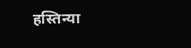हस्तिन्या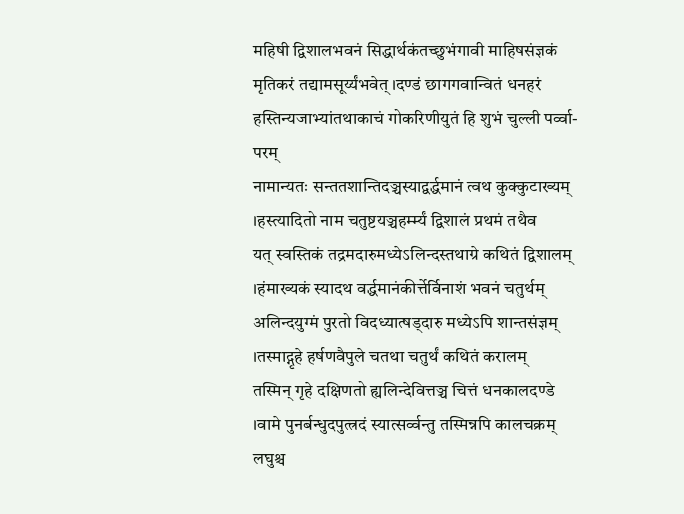महिषी द्विशालभवनं सिद्धार्थकंतच्छुभंगावी माहिषसंज्ञकं मृतिकरं तद्यामसूर्य्यंभवेत् ।दण्डं छागगवान्वितं धनहरं हस्तिन्यजाभ्यांतथाकाचं गोकरिणीयुतं हि शुभं चुल्ली पर्व्वा-परम्
नामान्यतः सन्ततशान्तिदञ्चस्याद्वर्द्धमानं त्वथ कुक्कुटाख्यम् ।हस्त्यादितो नाम चतुष्टयञ्चहर्म्म्यं द्विशालं प्रथमं तथैव
यत् स्वस्तिकं तद्रमदारुमध्येऽलिन्दस्तथाग्रे कथितं द्विशालम् ।हंमाख्यकं स्यादथ वर्द्धमानंकीर्त्तेर्विनाशं भवनं चतुर्थम्
अलिन्दयुग्मं पुरतो विदध्यात्षड्दारु मध्येऽपि शान्तसंज्ञम् ।तस्माद्गृहे हर्षणवैपुले चतथा चतुर्थं कथितं करालम्
तस्मिन् गृहे दक्षिणतो ह्यलिन्देवित्तञ्च चित्तं धनकालदण्डे ।वामे पुनर्बन्धुदपुत्त्रदं स्यात्सर्व्वन्तु तस्मिन्नपि कालचक्रम्
लघुश्च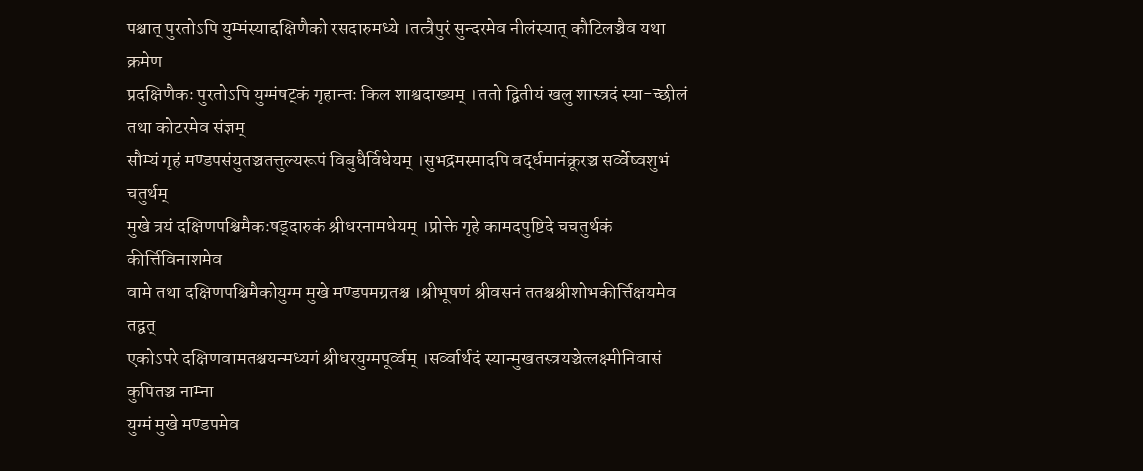पश्चात् पुरतोऽपि युम्मंस्याद्दक्षिणैको रसदारुमध्ये ।तत्त्रैपुरं सुन्दरमेव नीलंस्यात् कौटिलञ्चैव यथा क्रमेण
प्रदक्षिणैकः पुरतोऽपि युग्मंषट्कं गृहान्तः किल शाश्वदाख्यम् ।ततो द्वितीयं खलु शास्त्रदं स्या-च्छीलं तथा कोटरमेव संज्ञम्
सौम्यं गृहं मण्डपसंयुतञ्चतत्तुल्यरूपं विबुधैर्विधेयम् ।सुभद्रमस्मादपि वर्द्धमानंक्रूरञ्च सर्व्वेष्वशुभं चतुर्थम्
मुखे त्रयं दक्षिणपश्चिमैकःषड्दारुकं श्रीधरनामधेयम् ।प्रोक्ते गृहे कामदपुष्टिदे चचतुर्थकं कीर्त्तिविनाशमेव
वामे तथा दक्षिणपश्चिमैकोयुग्म मुखे मण्डपमग्रतश्च ।श्रीभूषणं श्रीवसनं ततश्चश्रीशोभकीर्त्तिक्षयमेव तद्वत्
एकोऽपरे दक्षिणवामतश्चयन्मध्यगं श्रीधरयुग्मपूर्व्वम् ।सर्व्वार्थदं स्यान्मुखतस्त्रयञ्चेत्लक्ष्मीनिवासं कुपितञ्च नाम्ना
युग्मं मुखे मण्डपमेव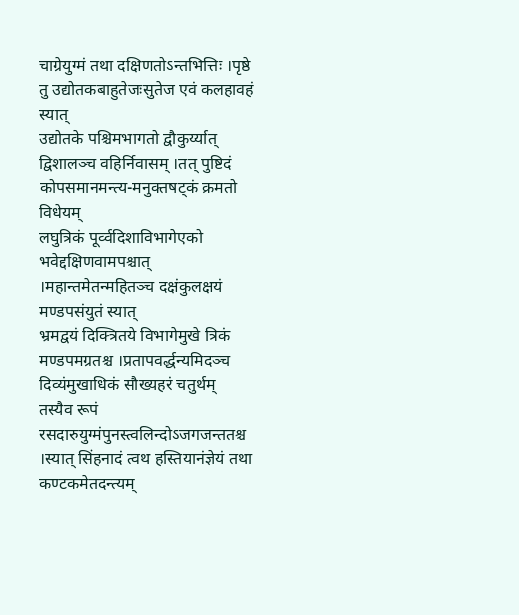चाग्रेयुग्मं तथा दक्षिणतोऽन्तभित्तिः ।पृष्ठे तु उद्योतकबाहुतेजःसुतेज एवं कलहावहं स्यात्
उद्योतके पश्चिमभागतो द्वौकुर्य्यात् द्विशालञ्च वहिर्निवासम् ।तत् पुष्टिदं कोपसमानमन्त्य-मनुक्तषट्कं क्रमतो विधेयम्
लघुत्रिकं पूर्व्वदिशाविभागेएको भवेद्दक्षिणवामपश्चात् ।महान्तमेतन्महितञ्च दक्षंकुलक्षयं मण्डपसंयुतं स्यात्
भ्रमद्वयं दिक्त्रितये विभागेमुखे त्रिकं मण्डपमग्रतश्च ।प्रतापवर्द्धन्यमिदञ्च दिव्यंमुखाधिकं सौख्यहरं चतुर्थम्
तस्यैव रूपं रसदारुयुग्मंपुनस्त्वलिन्दोऽजगजन्ततश्च ।स्यात् सिंहनादं त्वथ हस्तियानंज्ञेयं तथा कण्टकमेतदन्त्यम्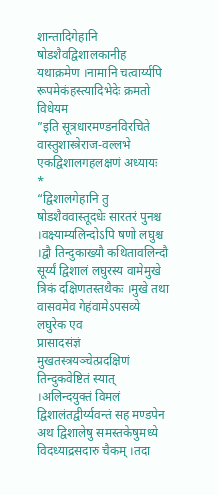शान्तादिगेहानि षोडशैवद्विशालकानीह यथाक्रमेण ।नामानि चत्वार्य्यपि रूपमेकंहस्त्यादिभेदेः क्रमतो विधेयम
”इति सूत्रधारमण्डनविरचिते वास्तुशास्त्रेराज-वल्लभे एकद्विशालगहलक्षणं अध्यायः
*
“द्विशालगेहानि तु षोडशैववास्तूदधेः सारतरं पुनश्च ।वक्ष्याम्यलिन्दोऽपि षणो लघुश्च ।द्वौ तिन्दुकाख्यौ कथितावलिन्दौ
सूर्य्यं द्विशालं लघुरस्य वामेमुखे त्रिकं दक्षिणतस्तथैकः ।मुखे तथा वासवमेव गेहंवामेऽपसव्ये लघुरेक एव
प्रासादसंज्ञं मुखतस्त्रयञ्चेत्प्रदक्षिणं तिन्दुकवेष्टितं स्यात् ।अलिन्दयुक्तं विमलं द्विशालंतद्वीर्य्यवन्तं सह मण्डपेन
अथ द्विशालेषु समस्तकेषुमध्ये विदध्याद्रसदारु चैकम् ।तदा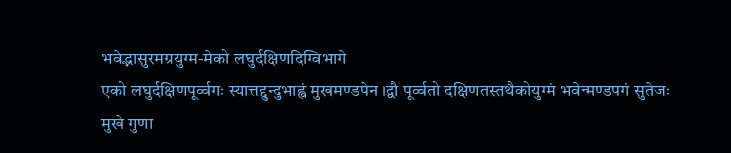भवेद्भासुरमग्रयुग्म-मेको लघुर्दक्षिणदिग्विभागे
एको लघुर्दक्षिणपूर्व्वगः स्यात्तद्दुन्दुभाह्वं मुखमण्डपेन ।द्वौ पूर्व्वतो दक्षिणतस्तथैकोयुग्मं भवेन्मण्डपगं सुतेजः
मुखे गुणा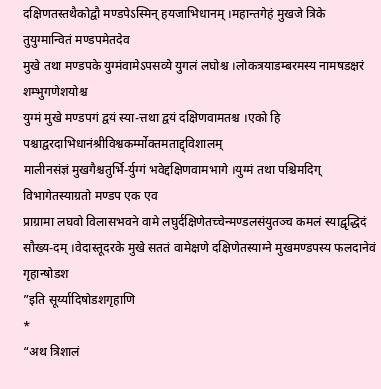दक्षिणतस्तथैकोद्वौ मण्डपेऽस्मिन् हयजाभिधानम् ।महान्तगेहं मुखजे त्रिके तुयुग्मान्वितं मण्डपमेतदेव
मुखे तथा मण्डपके युग्मंवामेऽपसव्ये युगलं लघोश्च ।लोकत्रयाडम्बरमस्य नामषडक्षरं शम्भुगणेशयोश्च
युग्मं मुखे मण्डपगं द्वयं स्या-त्तथा द्वयं दक्षिणवामतश्च ।एको हि पश्चाद्वरदाभिधानंश्रीविश्वकर्म्मोक्तमताद्द्विशालम्
मालीनसंज्ञं मुखगैश्चतुर्भि-र्युग्गं भवेद्दक्षिणवामभागे ।युग्मं तथा पश्चिमदिग् विभागेतस्याग्रतो मण्डप एक एव
प्राग्रामा लघवो विलासभवने वामे लघुर्दक्षिणेतच्चेन्मण्डलसंयुतञ्च कमलं स्याद्वृद्धिदं सौख्य-दम् ।वेदास्तूदरके मुखे सततं वामेक्षणे दक्षिणेतस्याग्ने मुखमण्डपस्य फलदानेवं गृहान्षोडश
”इति सूर्य्यादिषोडशगृहाणि
*
“अथ त्रिशालं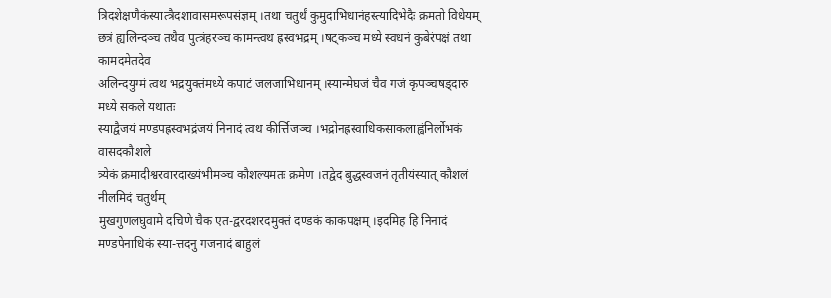त्रिदशेक्षणैकंस्यात्त्रैदशावासमरूपसंज्ञम् ।तथा चतुर्थं कुमुदाभिधानंहस्त्यादिभेदैः क्रमतो विधेयम्
छत्रं ह्यलिन्दञ्च तथैव पुत्त्रंहरञ्च कामन्त्वथ ह्रस्वभद्रम् ।षट्कञ्च मध्ये स्वधनं कुबेरंपक्षं तथा कामदमेतदेव
अलिन्दयुग्मं त्वथ भद्रयुक्तंमध्ये कपाटं जलजाभिधानम् ।स्यान्मेघजं चैव गजं कृपञ्चषड्दारु मध्ये सकले यथातः
स्याद्वैजयं मण्डपह्रस्वभद्रंजयं निनादं त्वथ कीर्त्तिजञ्च ।भद्रोनह्रस्वाधिकसाकलाह्वंनिर्लोभकं वासदकौशले
त्र्येकं क्रमादीश्वरवारदाख्यंभीमञ्च कौशल्यमतः क्रमेण ।तद्वेद बुद्धस्वजनं तृतीयंस्यात् कौशलं नीलमिदं चतुर्थम्
मुखगुणलघुवामे दचिणे चैक एत-द्वरदशरदमुक्तं दण्डकं काकपक्षम् ।इदमिह हि निनादं मण्डपेनाधिकं स्या-त्तदनु गजनादं बाहुलं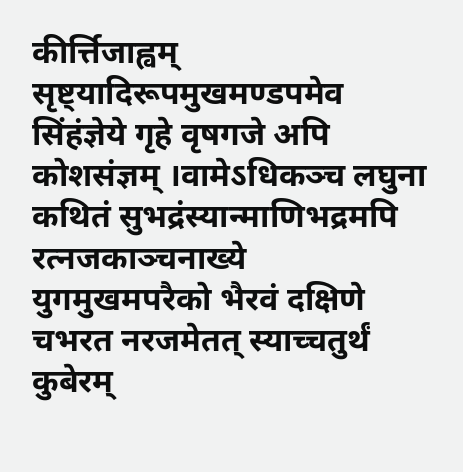कीर्त्तिजाह्वम्
सृष्ट्यादिरूपमुखमण्डपमेव सिंहंज्ञेये गृहे वृषगजे अपि कोशसंज्ञम् ।वामेऽधिकञ्च लघुना कथितं सुभद्रंस्यान्माणिभद्रमपि रत्नजकाञ्चनाख्ये
युगमुखमपरैको भैरवं दक्षिणे चभरत नरजमेतत् स्याच्चतुर्थं कुबेरम्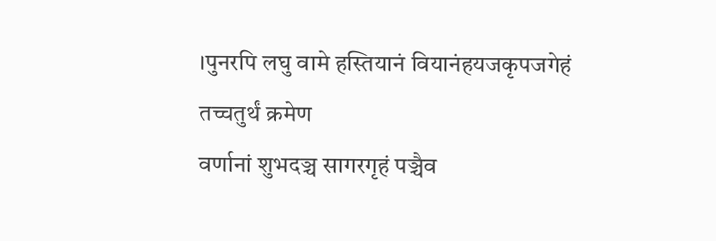।पुनरपि लघु वामे हस्तियानं वियानंहयजकृपजगेहं तच्चतुर्थं क्रमेण
वर्णानां शुभदञ्च सागरगृहं पञ्चैव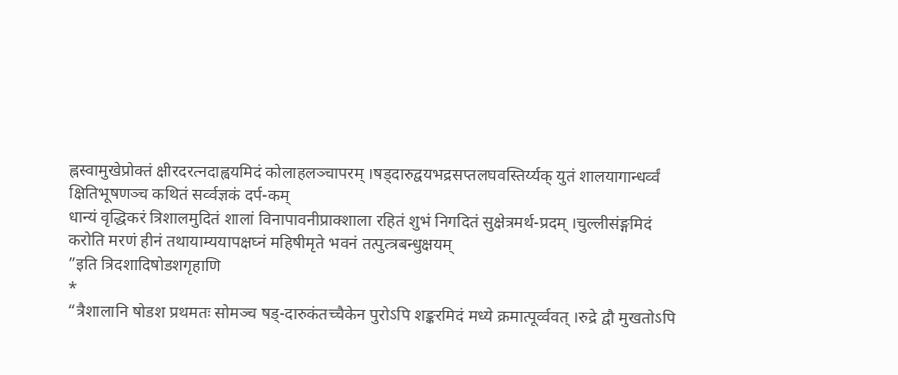ह्नस्वामुखेप्रोक्तं क्षीरदरत्नदाह्वयमिदं कोलाहलञ्चापरम् ।षड्दारुद्वयभद्रसप्तलघवस्तिर्य्यक् युतं शालयागान्धर्व्वं क्षितिभूषणञ्च कथितं सर्व्वज्ञकं दर्प-कम्
धान्यं वृद्धिकरं त्रिशालमुदितं शालां विनापावनीप्राक्शाला रहितं शुभं निगदितं सुक्षेत्रमर्थ-प्रदम् ।चुल्लीसंङ्गमिदं करोति मरणं हीनं तथायाम्ययापक्षघ्नं महिषीमृते भवनं तत्पुत्त्रबन्धुक्षयम्
”इति त्रिदशादिषोडशगृहाणि
*
“त्रैशालानि षोडश प्रथमतः सोमञ्च षड्-दारुकंतच्चैकेन पुरोऽपि शङ्करमिदं मध्ये क्रमात्पूर्व्ववत् ।रुद्रे द्वौ मुखतोऽपि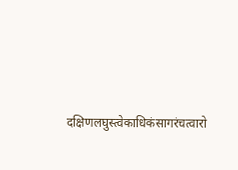दक्षिणलघुस्त्वेकाधिकंसागरंचत्वारो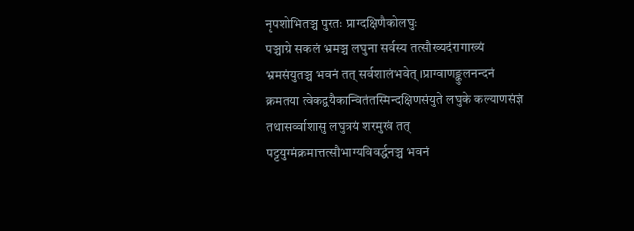नृपशोभितञ्च पुरतः प्राग्दक्षिणैकोलघुः
पञ्चाग्रे सकलं भ्रमञ्च लघुना सर्वस्य तत्सौख्यदंरागाख्यं भ्रमसंयुतञ्च भवनं तत् सर्वशालंभवेत् ।प्राग्वाणङ्कुलनन्दनं क्रमतया त्वेकद्वयैकान्वितंतस्मिन्दक्षिणसंयुते लघुके कल्याणसंज्ञं तथासर्व्वाशासु लघुत्रयं शरमुखं तत् पट्टयुग्मंक्रमात्तत्सौभाग्यविवर्द्धनञ्च भवनं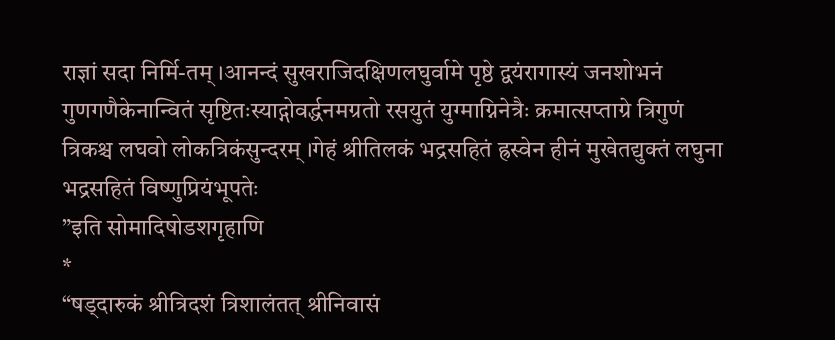राज्ञां सदा निर्मि-तम् ।आनन्दं सुखराजिदक्षिणलघुर्वामे पृष्ठे द्वयंरागास्यं जनशोभनं गुणगणैकेनान्वितं सृष्टितःस्याद्गोवर्द्धनमग्रतो रसयुतं युग्माग्निनेत्रैः क्रमात्सप्ताग्रे त्रिगुणं त्रिकश्च लघवो लोकत्रिकंसुन्दरम् ।गेहं श्रीतिलकं भद्रसहितं ह्रस्वेन हीनं मुखेतद्युक्तं लघुना भद्रसहितं विष्णुप्रियंभूपतेः
”इति सोमादिषोडशगृहाणि
*
“षड्दारुकं श्रीत्रिदशं त्रिशालंतत् श्रीनिवासं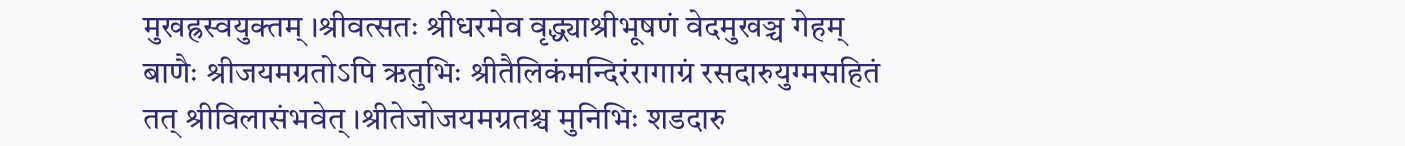मुखह्रस्वयुक्तम् ।श्रीवत्सतः श्रीधरमेव वृद्ध्याश्रीभूषणं वेदमुखञ्च गेहम्
बाणैः श्रीजयमग्रतोऽपि ऋतुभिः श्रीतैलिकंमन्दिरंरागाग्रं रसदारुयुग्मसहितं तत् श्रीविलासंभवेत् ।श्रीतेजोजयमग्रतश्च मुनिभिः शडदारु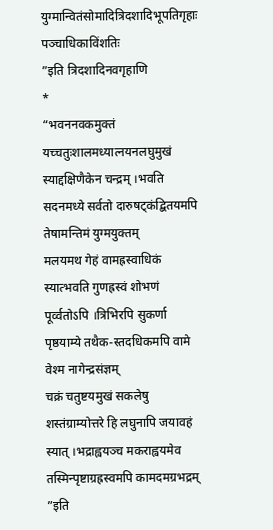युग्मान्वितंसोमादित्रिदशादिभूपतिगृहाः पञ्चाधिकाविंशतिः
”इति त्रिदशादिनवगृहाणि
*
“भवननवकमुक्तं यच्चतुःशालमध्यात्नयनलघुमुखं स्याद्दक्षिणैकेन चन्द्रम् ।भवति सदनमध्ये सर्वतो दारुषट्कंद्बितयमपि तेषामन्तिमं युग्मयुक्तम्
मलयमथ गेहं वामह्रस्वाधिकं स्यात्भवति गुणह्रस्वं शोभणं पूर्व्वतोऽपि ।त्रिभिरपि सुकर्णा पृष्ठयाम्ये तथैक-स्तदधिकमपि वामे वेश्म नागेन्द्रसंज्ञम्
चक्रं चतुष्टयमुखं सकलेषु शस्तंग्राम्योत्तरे हि लघुनापि जयावहं स्यात् ।भद्राह्वयञ्च मकराह्वयमेव तस्मिन्पृष्टाग्रह्रस्वमपि कामदमग्रभद्रम्
”इति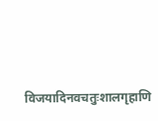विजयादिनवचतुःशालगृहाणि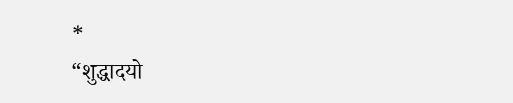*
“शुद्धादयो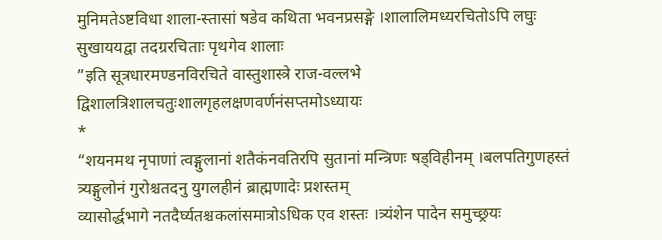मुनिमतेऽष्टविधा शाला-स्तासां षडेव कथिता भवनप्रसङ्गे ।शालालिमध्यरचितोऽपि लघुः सुखाययद्वा तदग्ररचिताः पृथगेव शालाः
”इति सूत्रधारमण्डनविरचिते वास्तुशास्त्रे राज-वल्लभे द्विशालत्रिशालचतुःशालगृहलक्षणवर्णनंसप्तमोऽध्यायः
*
“शयनमथ नृपाणां त्वङ्गुलानां शतैकंनवतिरपि सुतानां मन्त्रिणः षड्विहीनम् ।बलपतिगुणहस्तं त्र्यङ्गुलोनं गुरोश्चतदनु युगलहीनं ब्राह्मणादेः प्रशस्तम्
व्यासोर्द्धभागे नतदैर्घ्यतश्चकलांसमात्रोऽधिक एव शस्तः ।त्र्यंशेन पादेन समुच्छ्रयः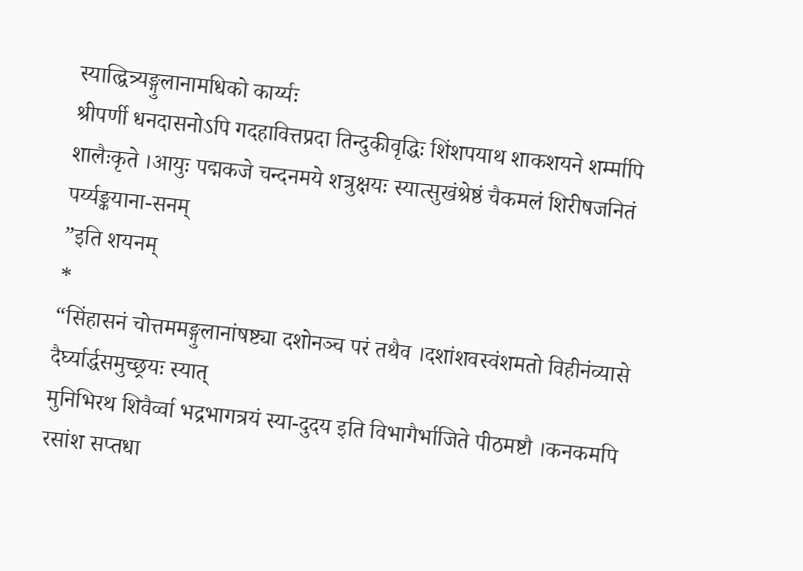स्यात्द्वित्र्यङ्गुलानामधिको कार्य्यः
श्रीपर्णी धनदासनोऽपि गदहावित्तप्रदा तिन्दुकीवृद्धिः शिंशपयाथ शाकशयने शर्म्मापि शालैःकृते ।आयुः पद्मकजे चन्दनमये शत्रुक्षयः स्यात्सुखंश्रेष्ठं चैकमलं शिरीषजनितं पर्य्यङ्कयाना-सनम्
”इति शयनम्
*
“सिंहासनं चोत्तममङ्गुलानांषष्ट्या दशोनञ्च परं तथैव ।दशांशवस्वंशमतो विहीनंव्यासे दैर्घ्यार्द्धसमुच्छ्रयः स्यात्
मुनिभिरथ शिवैर्व्वा भद्रभागत्रयं स्या-दुदय इति विभागैर्भाजिते पीठमष्टौ ।कनकमपि रसांश सप्तधा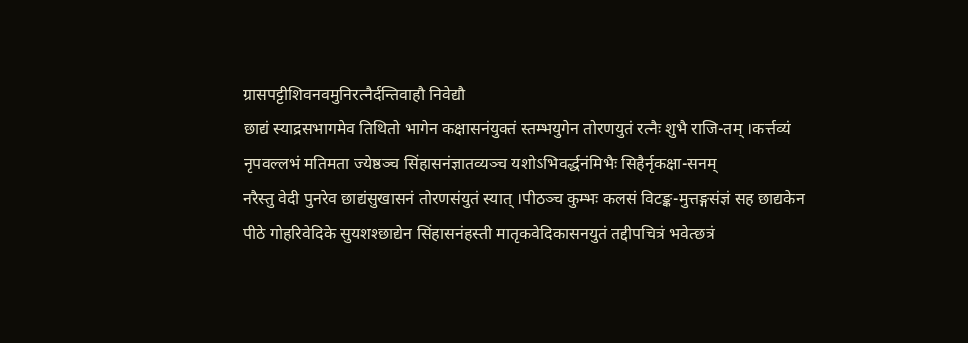ग्रासपट्टीशिवनवमुनिरत्नैर्दन्तिवाहौ निवेद्यौ
छाद्यं स्याद्रसभागमेव तिथितो भागेन कक्षासनंयुक्तं स्तम्भयुगेन तोरणयुतं रत्नैः शुभै राजि-तम् ।कर्त्तव्यं नृपवल्लभं मतिमता ज्येष्ठञ्च सिंहासनंज्ञातव्यञ्च यशोऽभिवर्द्धनंमिभैः सिहैर्नृकक्षा-सनम्
नरैस्तु वेदी पुनरेव छाद्यंसुखासनं तोरणसंयुतं स्यात् ।पीठञ्च कुम्भः कलसं विटङ्क-मुत्तङ्गसंज्ञं सह छाद्यकेन
पीठे गोहरिवेदिके सुयशश्छाद्येन सिंहासनंहस्ती मातृकवेदिकासनयुतं तद्दीपचित्रं भवेत्छत्रं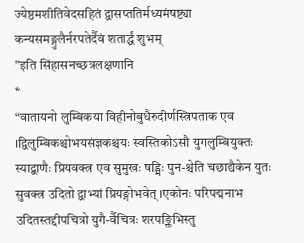ज्येष्ठमशीतिवेदसहितं द्वासप्ततिर्मध्यमंषष्ट्या कन्यसमङ्गुलैर्नरपतेर्दैवं शतार्द्धं शुभम्
”इति सिंहासनच्छत्रलक्षणानि
*
“वातायनो लुम्बिकया विहीनोबुधैरुदीर्णस्त्रिपताक एव ।द्विलुम्बिकश्चोभयसंज्ञकश्चयः स्वस्तिकोऽसौ युगलुम्बियुक्तः
स्याद्बाणैः प्रियवक्त्र एव सुमुखः षड्भिः पुन-श्चेति चछाद्यैकेन युतः सुवक्त्र उदितो द्वाभ्यां प्रियङ्गोभवेत् ।एकोनः परिपद्मनाभ उदितस्तद्दीपचित्रो युगै-र्वैचित्रः शरपङ्क्तिभिस्तु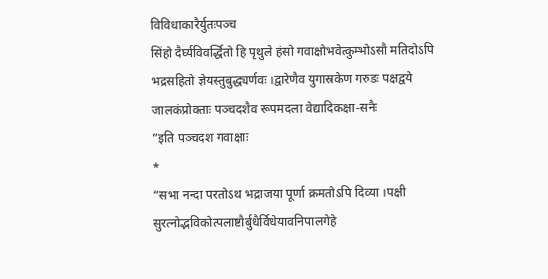विविधाकारैर्युतःपञ्च
सिंहो दैर्घ्यविवर्द्धितो हि पृथुले हंसो गवाक्षोभवेत्कुम्भोऽसौ मतिदोऽपि भद्रसहितो ज्ञेयस्तुबुद्ध्यर्णवः ।द्वारेणैव युगास्रकेण गरुडः पक्षद्वये जालकंप्रोक्ताः पञ्चदशैव रूपमदला वेद्यादिकक्षा-सनैः
”इति पञ्चदश गवाक्षाः
*
“सभा नन्दा परतोऽथ भद्राजया पूर्णा क्रमतोऽपि दिव्या ।पक्षी सुरत्नोद्भविकोत्पलाष्टौर्बुधैर्विधेयावनिपालगेहे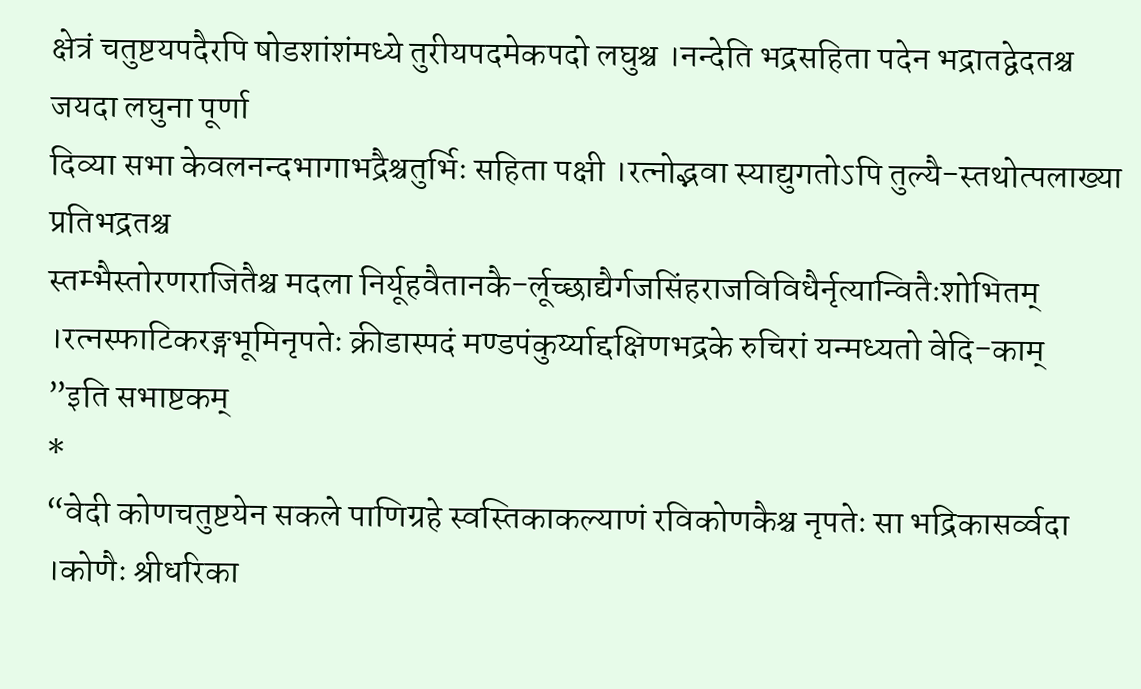क्षेत्रं चतुष्टयपदैरपि षोडशांशंमध्ये तुरीयपदमेकपदो लघुश्च ।नन्देति भद्रसहिता पदेन भद्रातद्वेदतश्च जयदा लघुना पूर्णा
दिव्या सभा केवलनन्दभागाभद्रैश्चतुर्भिः सहिता पक्षी ।रत्नोद्भवा स्याद्युगतोऽपि तुल्यै-स्तथोत्पलाख्या प्रतिभद्रतश्च
स्तम्भैस्तोरणराजितैश्च मदला निर्यूहवैतानकै-र्लूच्छाद्यैर्गजसिंहराजविविधैर्नृत्यान्वितैःशोभितम् ।रत्नस्फाटिकरङ्गभूमिनृपतेः क्रीडास्पदं मण्डपंकुर्य्याद्दक्षिणभद्रके रुचिरां यन्मध्यतो वेदि-काम्
”इति सभाष्टकम्
*
“वेदी कोणचतुष्टयेन सकले पाणिग्रहे स्वस्तिकाकल्याणं रविकोणकैश्च नृपतेः सा भद्रिकासर्व्वदा ।कोणैः श्रीधरिका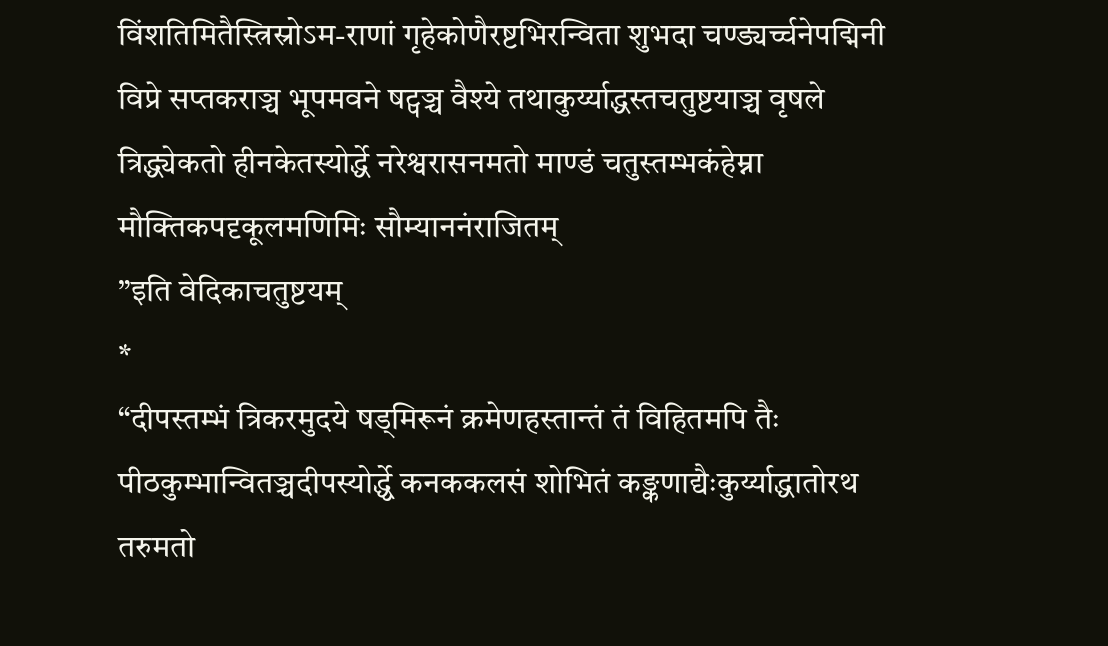विंशतिमितैस्त्रिस्रोऽम-राणां गृहेकोणैरष्टभिरन्विता शुभदा चण्ड्यर्च्चनेपद्मिनी
विप्रे सप्तकराञ्च भूपमवने षट्पञ्च वैश्ये तथाकुर्य्याद्धस्तचतुष्टयाञ्च वृषले त्रिद्ध्येकतो हीनकेतस्योर्द्धे नरेश्वरासनमतो माण्डं चतुस्तम्भकंहेम्ना मौक्तिकपदृकूलमणिमिः सौम्याननंराजितम्
”इति वेदिकाचतुष्टयम्
*
“दीपस्तम्भं त्रिकरमुदये षड्मिरूनं क्रमेणहस्तान्तं तं विहितमपि तैः पीठकुम्भान्वितञ्चदीपस्योर्द्ध्वे कनककलसं शोभितं कङ्कणाद्यैःकुर्य्याद्धातोरथ तरुमतो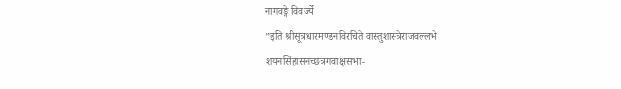नागवङ्गे विवर्ज्ये
”इति श्रीसूत्रधारमण्डनविरचिते वास्तुशास्त्रेराजवल्लभे शयनसिंहासनच्छत्रगवाक्षसभा-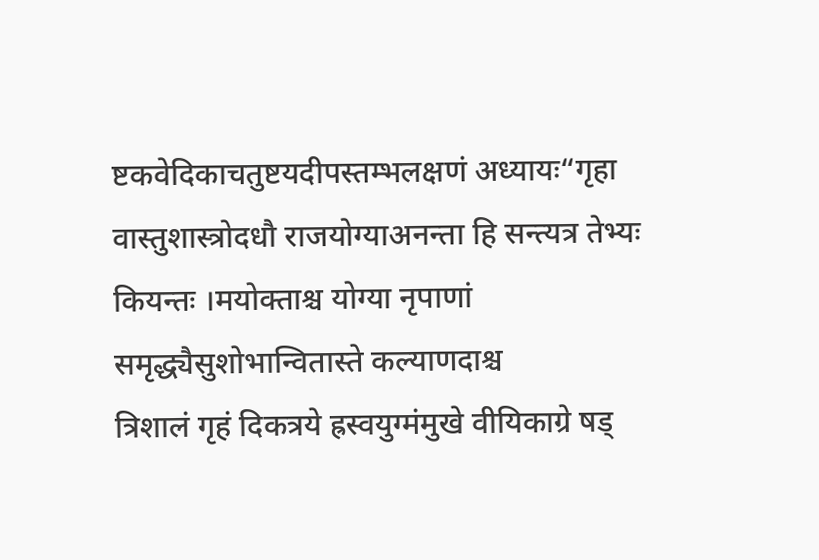ष्टकवेदिकाचतुष्टयदीपस्तम्भलक्षणं अध्यायः“गृहा वास्तुशास्त्रोदधौ राजयोग्याअनन्ता हि सन्त्यत्र तेभ्यः कियन्तः ।मयोक्ताश्च योग्या नृपाणां समृद्ध्यैसुशोभान्वितास्ते कल्याणदाश्च
त्रिशालं गृहं दिकत्रये ह्रस्वयुग्मंमुखे वीयिकाग्रे षड्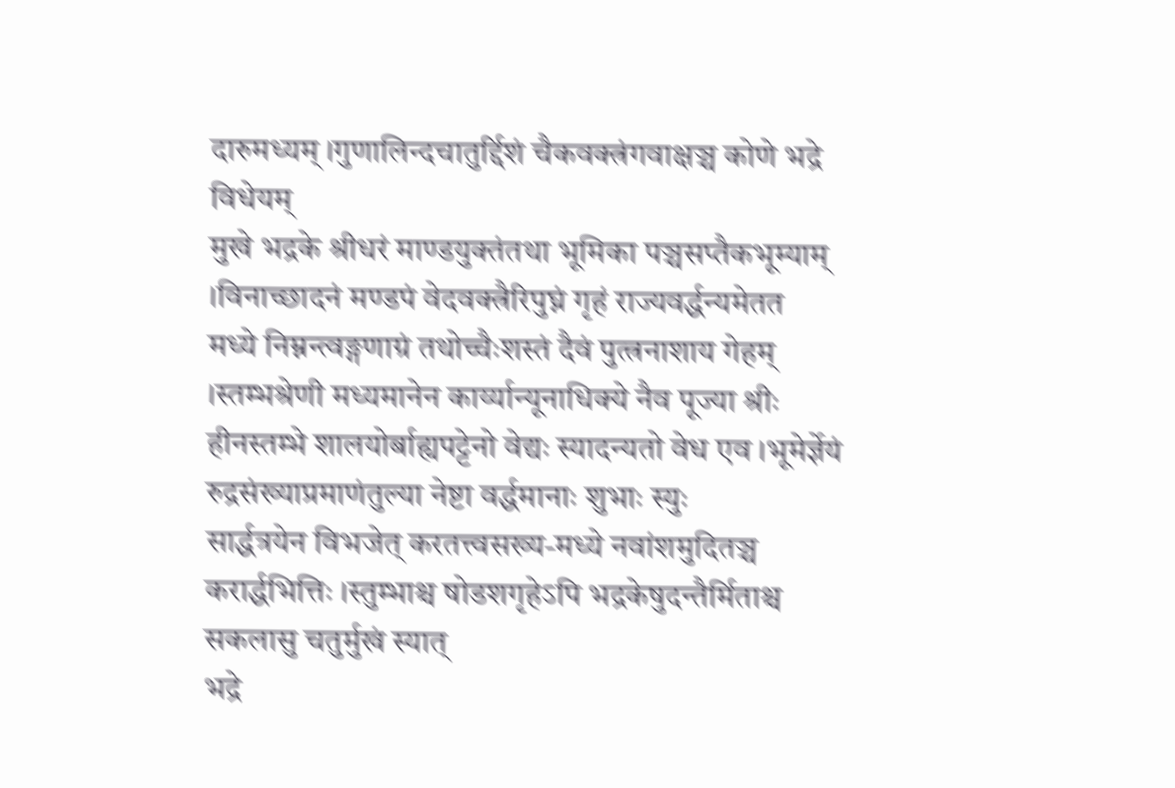दारुमध्यम् ।गुणालिन्दचातुर्द्दिशं चैकवक्त्रंगवाक्षञ्च कोणे भद्रे विधेयम्
मुखे भद्रके श्रीधरं माण्डयुक्तंतथा भूमिका पञ्चसप्तैकभूम्याम् ।विनाच्छादनं मण्डपं वेदवक्त्रैरिपुघ्नं गृहं राज्यवर्द्धन्यमेतत
मध्ये निम्नन्त्वङ्गणाग्रं तथोच्चैःशस्तं दैवं पुत्त्रनाशाय गेहम् ।स्तम्भश्रेणी मध्यमानेन कार्य्यान्यूनाधिक्ये नैव पूज्या श्रीः
हीनस्तम्भे शालयोर्बाह्यपट्टेनो वेद्यः स्यादन्यतो वेध एव ।भूमेर्ज्ञेयं रुद्रसंख्याप्रमाणंतुल्या नेष्टा वर्द्धमानाः शुभाः स्युः
सार्द्धत्रयेन विभजेत् करतत्त्वसख्य-मध्ये नवांशमुदितञ्च करार्द्धभित्तिः ।स्तुम्भाश्च षोडशगृहेऽपि भद्रकेषुदन्तैर्मिताश्च सकलासु चतुर्मुखं स्यात्
भद्रे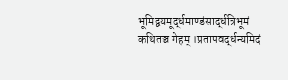भूमिद्वयमूर्द्धमाण्डंसार्द्धत्रिभूमं कथितञ्च गेहम् ।प्रतापवर्द्धन्यमिदं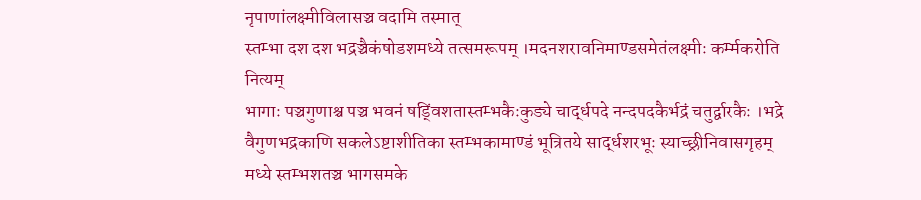नृपाणांलक्ष्मीविलासञ्च वदामि तस्मात्
स्तम्भा दश दश भद्रञ्चैकंषोडशमध्ये तत्समरूपम् ।मदनशरावनिमाण्डसमेतंलक्ष्मीः कर्म्मकरोति नित्यम्
भागाः पञ्चगुणाश्च पञ्च भवनं षड्विंशतास्तम्भकैःकुड्ये चार्द्धपदे नन्दपदकैर्भद्रं चतुर्द्वारकैः ।भद्रे वैगुणभद्रकाणि सकलेऽष्टाशीतिका स्तम्भकामाण्डं भूत्रितये सार्द्धशरभूः स्याच्छ्रीनिवासगृहम्
मध्ये स्तम्भशतञ्च भागसमके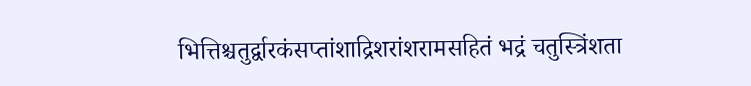भित्तिश्चतुर्द्वारकंसप्तांशाद्रिशरांशरामसहितं भद्रं चतुस्त्रिंशता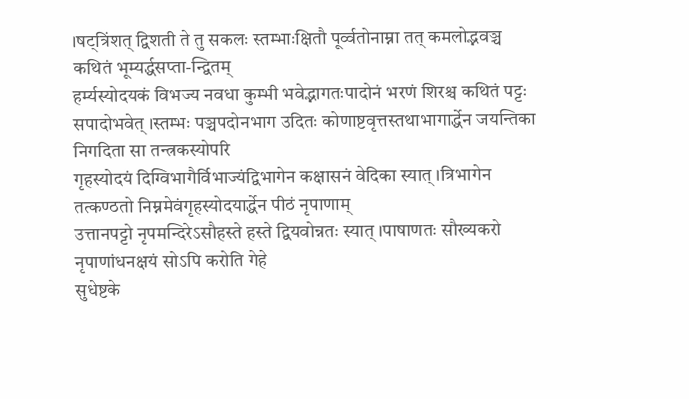।षट्त्रिंशत् द्विशती ते तु सकलः स्तम्भाःक्षितौ पूर्व्वतोनाम्ना तत् कमलोद्भवञ्च कथितं भूम्यर्द्धसप्ता-न्द्वितम्
हर्म्यस्योदयकं विभज्य नवधा कुम्भी भवेद्भागतःपादोनं भरणं शिरश्च कथितं पट्टः सपादोभवेत् ।स्तम्भः पञ्चपदोनभाग उदितः कोणाष्टवृत्तस्तथाभागार्द्धेन जयन्तिका निगदिता सा तन्त्रकस्योपरि
गृहस्योदयं दिग्विभागैर्विभाज्यंद्विभागेन कक्षासनं वेदिका स्यात् ।त्रिभागेन तत्कण्ठतो निम्नमेवंगृहस्योदयार्द्धेन पीठं नृपाणाम्
उत्तानपट्टो नृपमन्दिरेऽसौहस्ते हस्ते द्वियवोन्नतः स्यात् ।पाषाणतः सौख्यकरो नृपाणांधनक्षयं सोऽपि करोति गेहे
सुधेष्टके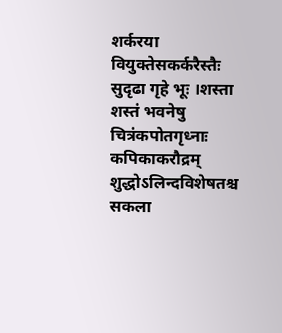शर्करया वियुक्तेसकर्करैस्तैः सुदृढा गृहे भूः ।शस्ता शस्तं भवनेषु चित्रंकपोतगृध्नाः कपिकाकरौद्रम्
शुद्धोऽलिन्दविशेषतश्च सकला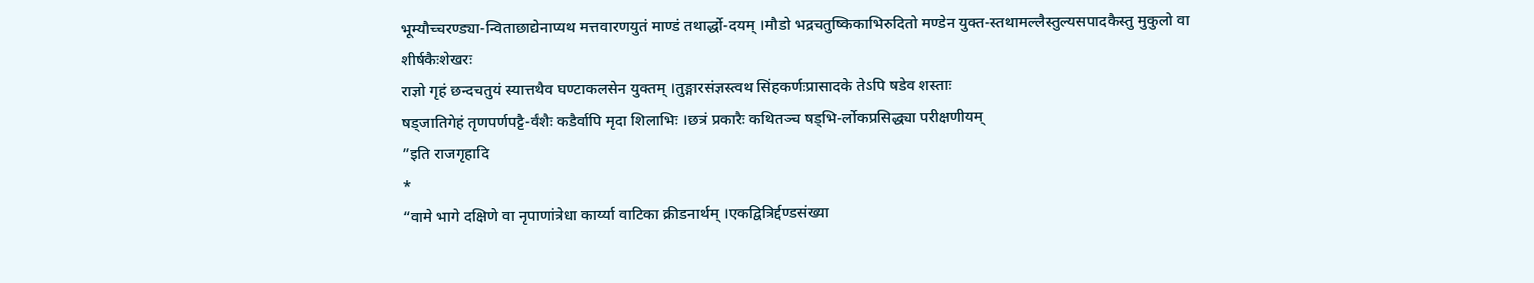भूम्यौच्चरण्ड्या-न्विताछाद्येनाप्यथ मत्तवारणयुतं माण्डं तथार्द्धो-दयम् ।मौडो भद्रचतुष्किकाभिरुदितो मण्डेन युक्त-स्तथामल्लैस्तुल्यसपादकैस्तु मुकुलो वा शीर्षकैःशेखरः
राज्ञो गृहं छन्दचतुयं स्यात्तथैव घण्टाकलसेन युक्तम् ।तुङ्गारसंज्ञस्त्वथ सिंहकर्णःप्रासादके तेऽपि षडेव शस्ताः
षड्जातिगेहं तृणपर्णपट्टै-र्वंशैः कडैर्वापि मृदा शिलाभिः ।छत्रं प्रकारैः कथितञ्च षड्भि-र्लोकप्रसिद्ध्या परीक्षणीयम्
”इति राजगृहादि
*
“वामे भागे दक्षिणे वा नृपाणांत्रेधा कार्य्या वाटिका क्रीडनार्थम् ।एकद्वित्रिर्द्दण्डसंख्या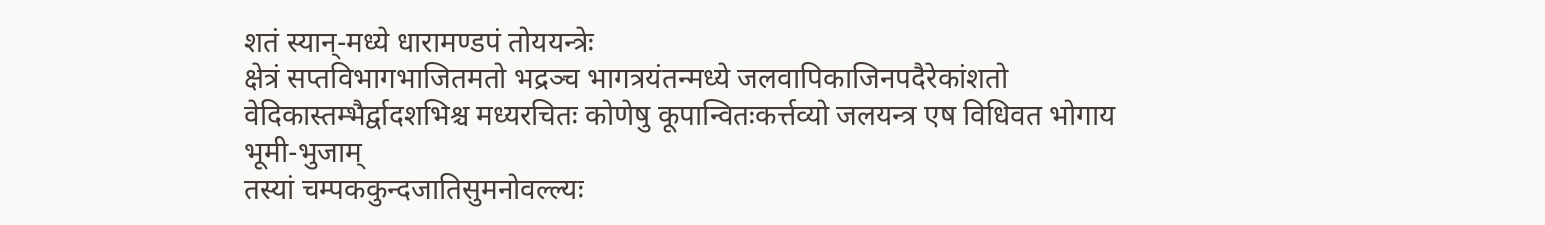शतं स्यान्-मध्ये धारामण्डपं तोययन्त्रेः
क्षेत्रं सप्तविभागभाजितमतो भद्रञ्च भागत्रयंतन्मध्ये जलवापिकाजिनपदैरेकांशतो वेदिकास्तम्भैर्द्वादशभिश्च मध्यरचितः कोणेषु कूपान्वितःकर्त्तव्यो जलयन्त्र एष विधिवत भोगाय भूमी-भुजाम्
तस्यां चम्पककुन्दजातिसुमनोवल्ल्यः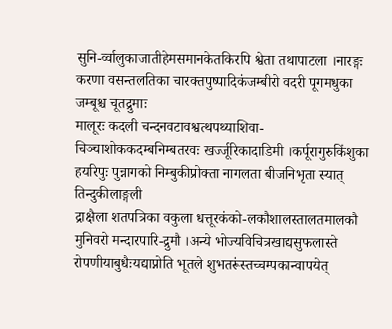सुनि-र्व्वालुकाजातीहेमसमानकेतकिरपि श्वेता तथापाटला ।नारङ्गः करणा वसन्तलतिका चारक्तपुष्पादिकंजम्बीरो वदरी पूगमधुका जम्बूश्च चूतद्रुमाः
मालूरः कदली चन्दनवटावश्वत्थपथ्याशिवा-चिञ्चाशोककदम्बनिम्बतरवः खर्ज्जूरिकादाडिमी ।कर्पूरागुरुकिंशुका हयरिपुः पुन्नागको निम्बुकीप्रोक्ता नागलता बीजनिभृता स्यात् तिन्दुकीलाङ्गली
द्राक्षैला शतपत्रिका वकुला धत्तूरकंको-लकौशालस्तालतमालकौ मुनिवरो मन्दारपारि-द्रुमौ ।अन्ये भोज्यविचित्रखाद्यसुफलास्ते रोपणीयाबुधैःयद्याप्नोति भूतले शुभतरूंस्तच्चम्पकान्वापयेत्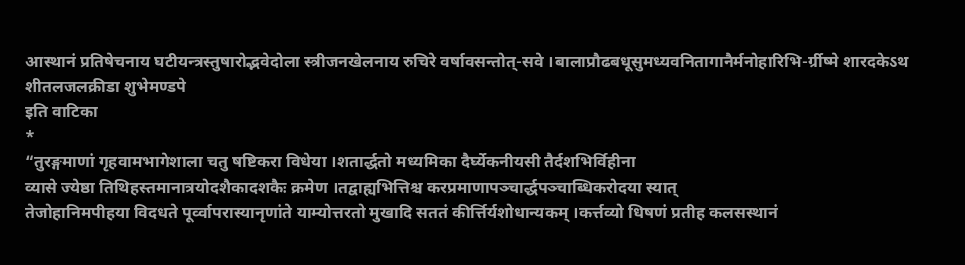आस्थानं प्रतिषेचनाय घटीयन्त्रस्तुषारोद्भवेदोला स्त्रीजनखेलनाय रुचिरे वर्षावसन्तोत्-सवे ।बालाप्रौढबधूसुमध्यवनितागानैर्मनोहारिभि-र्ग्रीष्मे शारदकेऽथ शीतलजलक्रीडा शुभेमण्डपे
इति वाटिका
*
“तुरङ्गमाणां गृहवामभागेशाला चतु षष्टिकरा विधेया ।शतार्द्धतो मध्यमिका दैर्घ्येकनीयसी तैर्दशभिर्विहीना
व्यासे ज्येष्ठा तिथिहस्तमानात्रयोदशैकादशकैः क्रमेण ।तद्वाह्यभित्तिश्च करप्रमाणापञ्चार्द्धपञ्चाब्धिकरोदया स्यात्
तेजोहानिमपीहया विदधते पूर्व्वापरास्यानृणांते याम्योत्तरतो मुखादि सततं कीर्त्तिर्यशोधान्यकम् ।कर्त्तव्यो धिषणं प्रतीह कलसस्थानं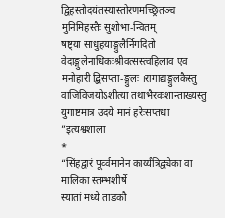द्विहस्तोदयंतस्यास्तोरणमच्छ्रितञ्च मुनिमिहस्तैः सुशोभा-न्वितम्
षष्ट्या साधुहयाङ्गुलैर्निगदितो वेदाङ्गुलेनाधिकःश्रीवत्सस्त्वहिलाव एव मनोहारी द्बिसप्ता-ङ्गुलः ।रागाद्यङ्गुलकैस्तु वाजिविजयोऽशीत्या तथाभैरवःशान्ताख्यस्तु युगाष्टमात्र उदये मानं हरेःसप्तधा
”इत्यश्वशाला
*
“सिंहद्वारं पूर्व्वमानेन कार्य्यंत्रिद्व्येका वा मालिका स्तम्भशीर्षे
स्यातां मध्ये ताडकौ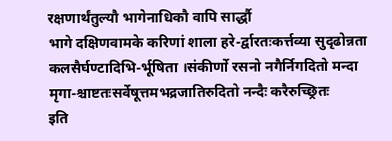रक्षणार्थंतुल्यौ भागेनाधिकौ वापि सार्द्धौ
भागे दक्षिणवामके करिणां शाला हरे-र्द्वारतःकर्त्तव्या सुदृढोन्नता कलसैर्घण्टादिभि-र्भूषिता ।संकीर्णो रसनो नगैर्निगदितो मन्दा मृगा-श्चाष्टतःसर्वेषूत्तमभद्रजातिरुदितो नन्दैः करैरुच्छ्रितः
इति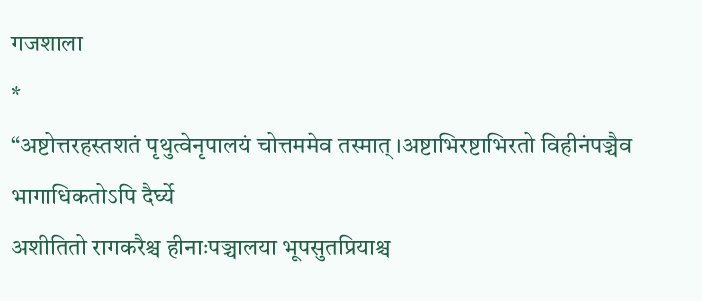गजशाला
*
“अष्टोत्तरहस्तशतं पृथुत्वेनृपालयं चोत्तममेव तस्मात् ।अष्टाभिरष्टाभिरतो विहीनंपञ्चैव भागाधिकतोऽपि दैर्घ्ये
अशीतितो रागकरैश्च हीनाःपञ्चालया भूपसुतप्रियाश्च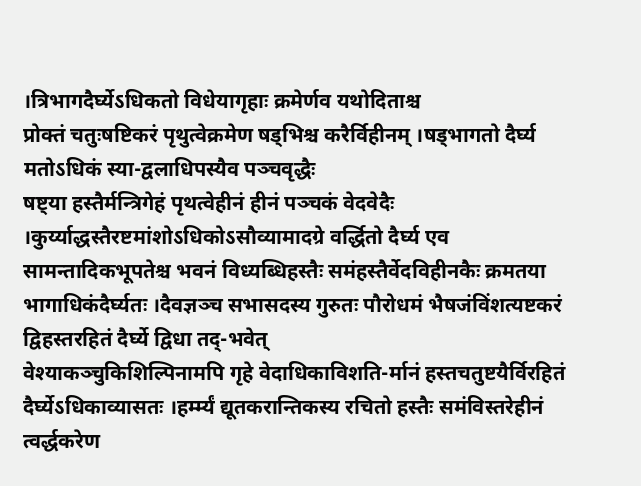।त्रिभागदैर्घ्येऽधिकतो विधेयागृहाः क्रमेर्णव यथोदिताश्च
प्रोक्तं चतुःषष्टिकरं पृथुत्वेक्रमेण षड्भिश्च करैर्विहीनम् ।षड्भागतो दैर्घ्य मतोऽधिकं स्या-द्वलाधिपस्यैव पञ्चवृद्धैः
षष्ट्या हस्तैर्मन्त्रिगेहं पृथत्वेहीनं हीनं पञ्चकं वेदवेदैः ।कुर्य्याद्धस्तैरष्टमांशोऽधिकोऽसौव्यामादग्रे वर्द्धितो दैर्घ्य एव
सामन्तादिकभूपतेश्च भवनं विध्यब्धिहस्तैः समंहस्तैर्वेदविहीनकैः क्रमतया भागाधिकंदैर्घ्यतः ।दैवज्ञञ्च सभासदस्य गुरुतः पौरोधमं भैषजंविंशत्यष्टकरं द्विहस्तरहितं दैर्घ्ये द्विधा तद्-भवेत्
वेश्याकञ्चुकिशिल्पिनामपि गृहे वेदाधिकाविशति-र्मानं हस्तचतुष्टयैर्विरहितं दैर्घ्येऽधिकाव्यासतः ।हर्म्म्यं द्यूतकरान्तिकस्य रचितो हस्तैः समंविस्तरेहीनं त्वर्द्धकरेण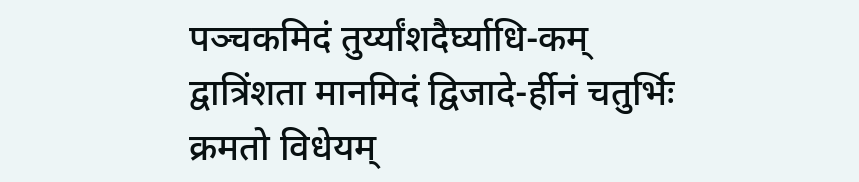पञ्चकमिदं तुर्य्यांशदैर्घ्याधि-कम्
द्वात्रिंशता मानमिदं द्विजादे-र्हीनं चतुर्भिः क्रमतो विधेयम्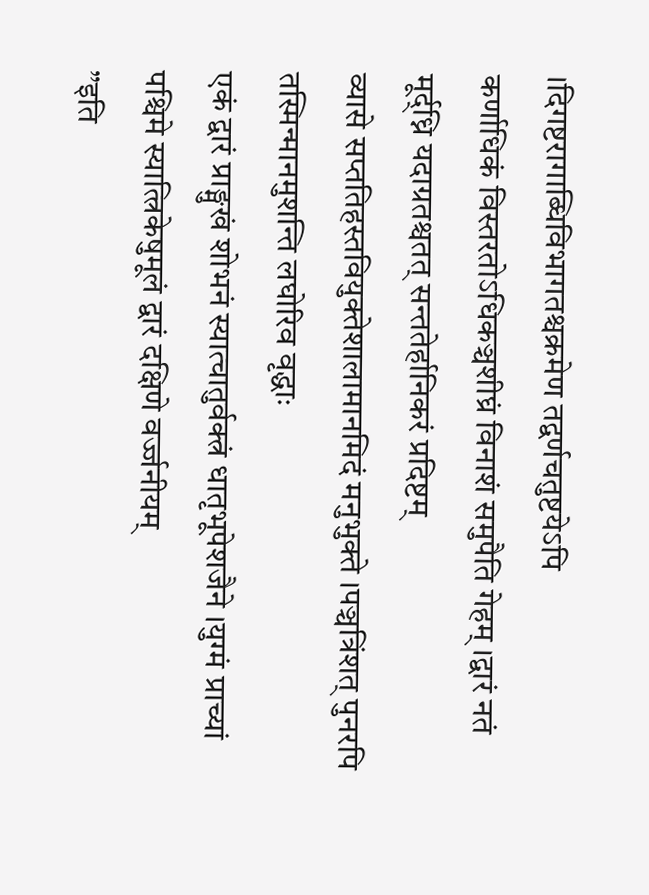।दिगष्टरागाब्धिविभागतश्चक्रमेण तद्वर्णचतुष्टयेऽपि
कर्णाधिकं विस्तरतोऽधिकञ्चशीघ्रं विनाशं समुपैति गेहम् ।द्वारं नतं मूर्द्ध्नि यदाग्रतश्चतत् सन्ततेर्हानिकरं प्रदिष्टम्
व्यासे सप्ततिहस्तवियुक्तेशालामानमिदं मनुभुक्ते ।पञ्चत्रिंशत् पुनरपि तस्मिन्मानमुशन्ति लघोरिव वृद्धाः
एकं द्वारं प्राङ्मुखं शोभनं स्यात्चातुर्वक्त्रं धातृभूपेशजैने ।युग्मं प्राच्यां पश्चिमे स्यात्त्रिकेषुमूलं द्वारं दक्षिणे वर्ज्जनीयम्
”इति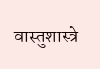वास्तुशास्त्रे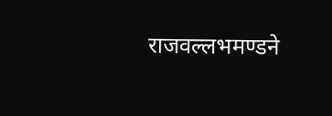राजवल्लभमण्डने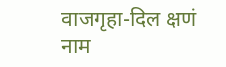वाजगृहा-दिल क्षणं नाम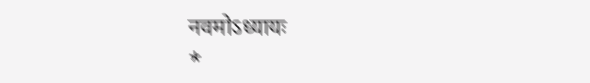नवमोऽध्यायः
*